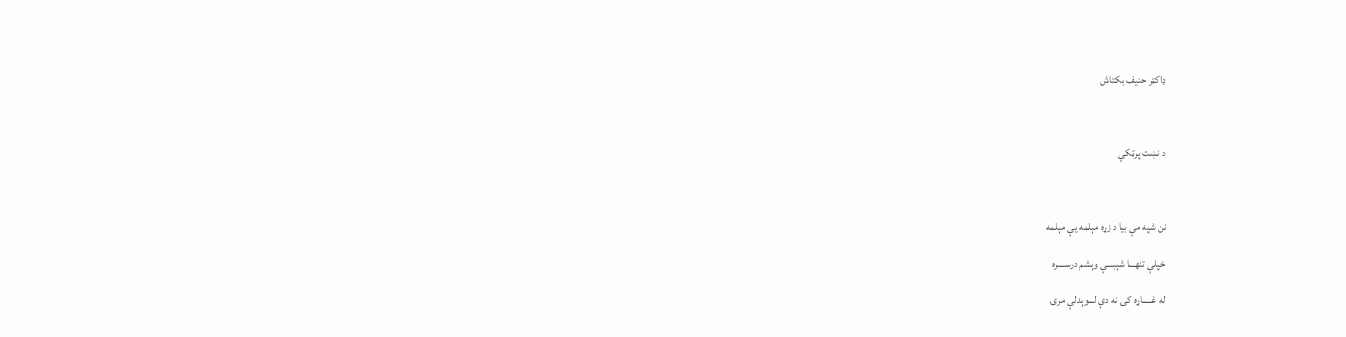ډاکټر حنیف بکتاش



د نښت پرټکي



نن شپه مې بیا د زړه مېلمه یې مېلمه

خپلې تنهـــا شېبـــې وېشم درســــره

له غـــــاړه کۍ نه دې لـــوېدلې مرۍ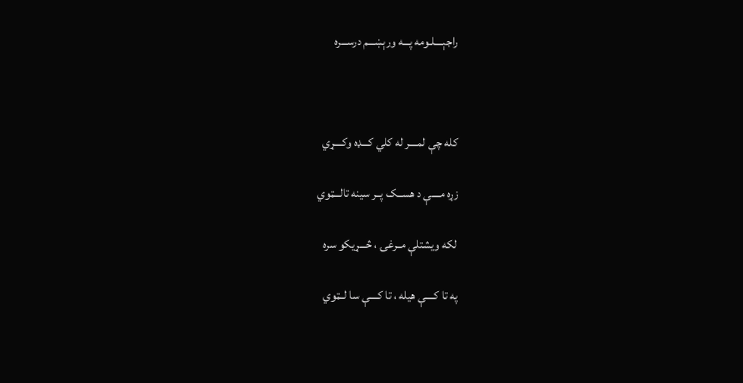راجېــــلـومه پـــه ورېښـــم درســـره



کله چې لمــــر له کلي کـــډه وکــــړي

زړه مــــې د هســک پــر سینه تالـــټوي

لکه ویشتلې مــرغۍ ، څـــړیکو سره

په تا کــــې هیله ، تا کــــې سا لــټوي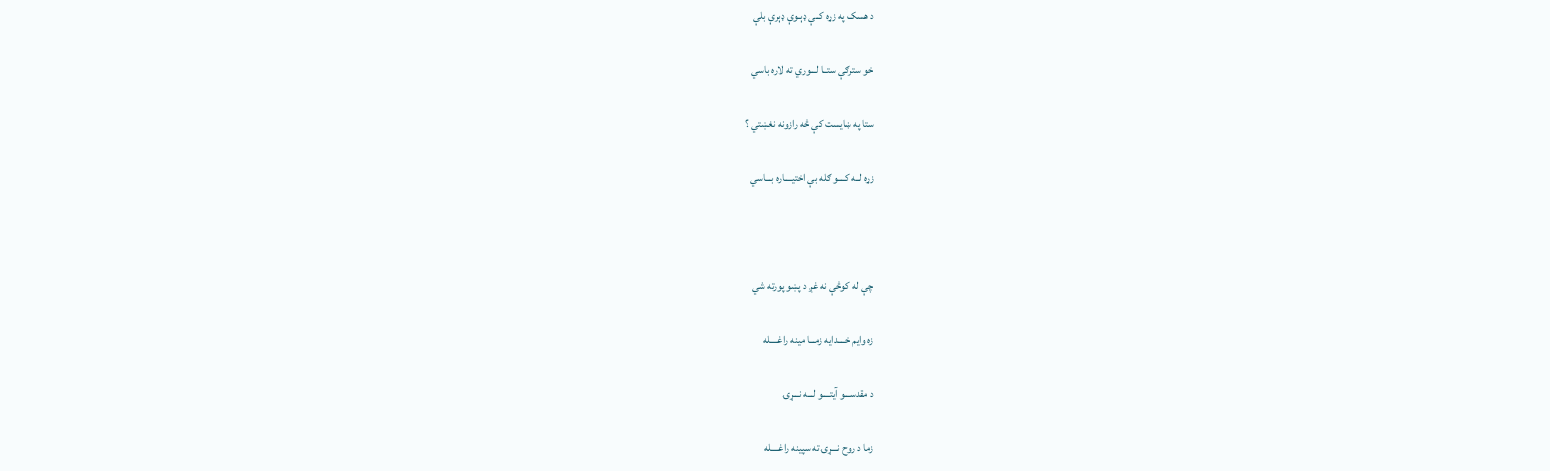د هسک په زړه کــې ډېـوې ډېرې بلې

خو سترګې ستــا لـــوري ته لاره باسي

ستا په ښایست کې څه رازونه نغښتي ؟

زړه لــه کــــو ګله بې اختیــــاره بـــاسي



چې له کوڅې نه غږ د پښو پورته شي

زه وایم خــــدایه زمـــا مینه راغــــله

د مقدســـو آیتــــو لـــه نـــړۍ

زما د روح نـــړۍ ته سپینه راغــــله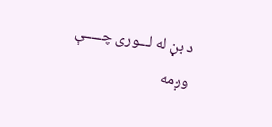د بڼ له لـــوری چـــــې وږمه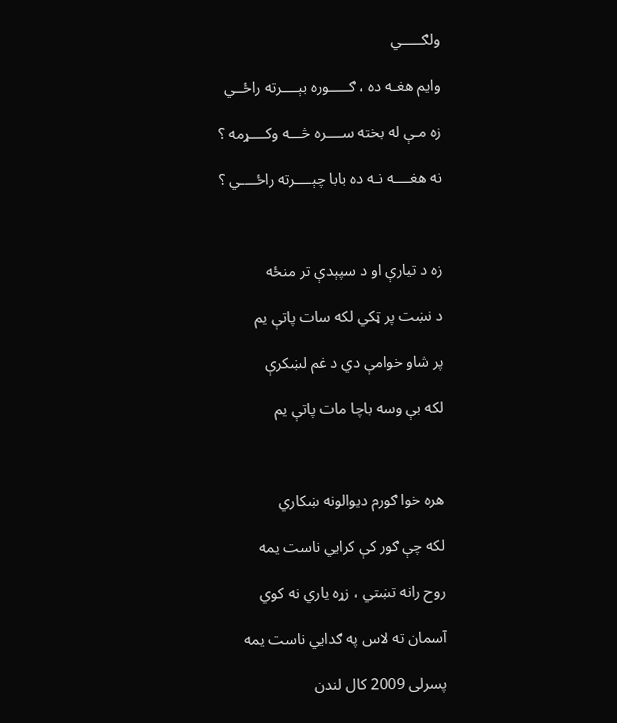ولګـــــي

وایم هغـه ده ، ګـــــوره بېــــرته راځــي

زه مـې له بخته ســــره څـــه وکــــړمه ؟

نه هغــــه نـه ده بابا چېــــرته راځــــي ؟



زه د تیارې او د سپېدې تر منځه

د نښت پر ټکي لکه سات پاتې یم

پر شاو خوامې دي د غم لښکرې

لکه بې وسه باچا مات پاتې یم



هره خوا ګورم دیوالونه ښکاري

لکه چې ګور کې کرایي ناست یمه

روح رانه تښتي ، زړه یاري نه کوي

آسمان ته لاس په ګدایي ناست یمه

پسرلی 2009 کال لندن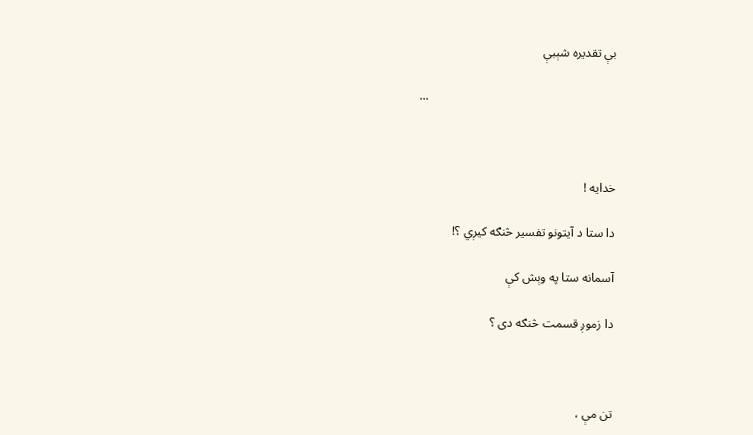بې تقدیره شېبې

                                                            ...



خدایه !

دا ستا د آیتونو تفسیر څنګه کیږي ؟!

آسمانه ستا په وېش کې

دا زموږ قسمت څنګه دی ؟



تن مې ،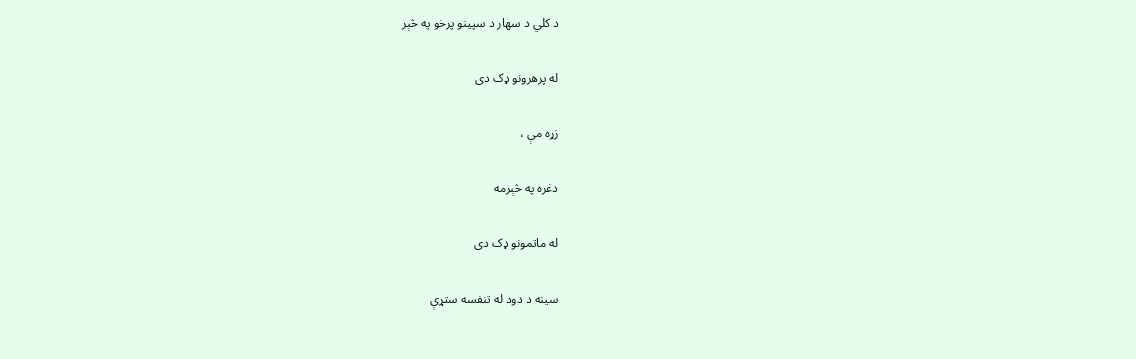د کلي د سهار د سپینو پرخو په څېر

له پرهرونو ډک دی

زړه مې ،

دغره په څېرمه

له ماتمونو ډک دی

سینه د دود له تنفسه ستړې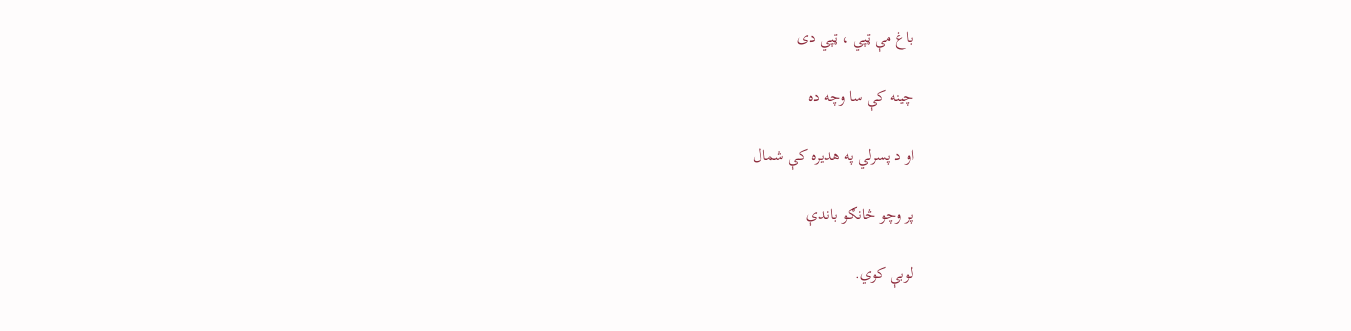باغ مې ټپي ، ټپي دی

چینه کې سا وچه ده

او د پسرلي په هدیره کې شمال

پر وچو څانګو باندې

لوبې کوي.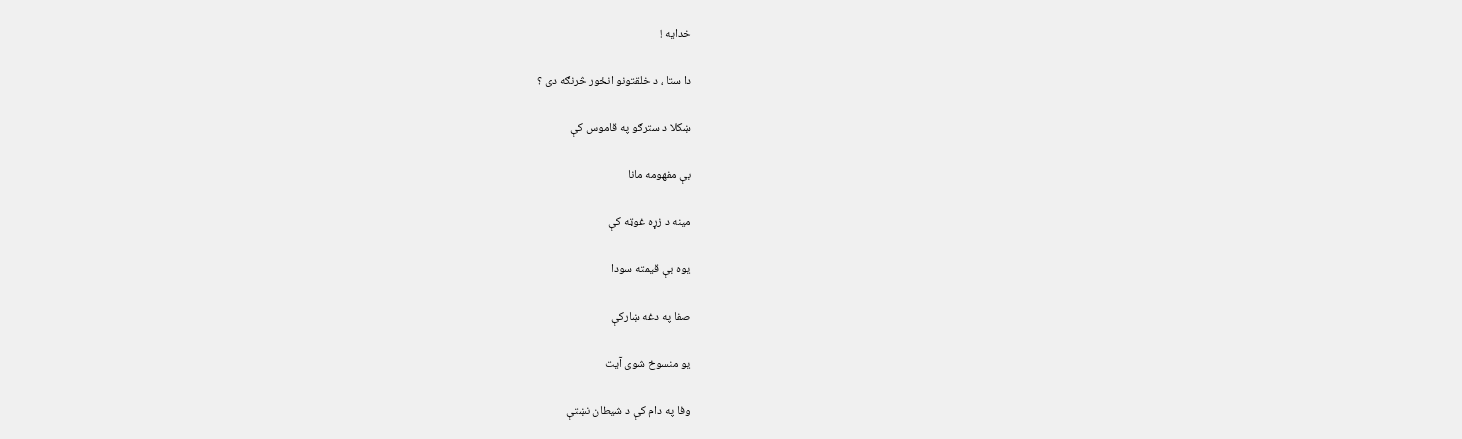خدایه !

دا ستا ، د خلقتونو انځور څرنګه دی ؟

ښکلا د سترګو په قاموس کې

بې مفهومه مانا

مینه د زړه غوټه کې

یوه بې قیمته سودا

صفا په دغه ښارکې

یو منسوخ شوی آیت

وفا په دام کې د شیطان نښتې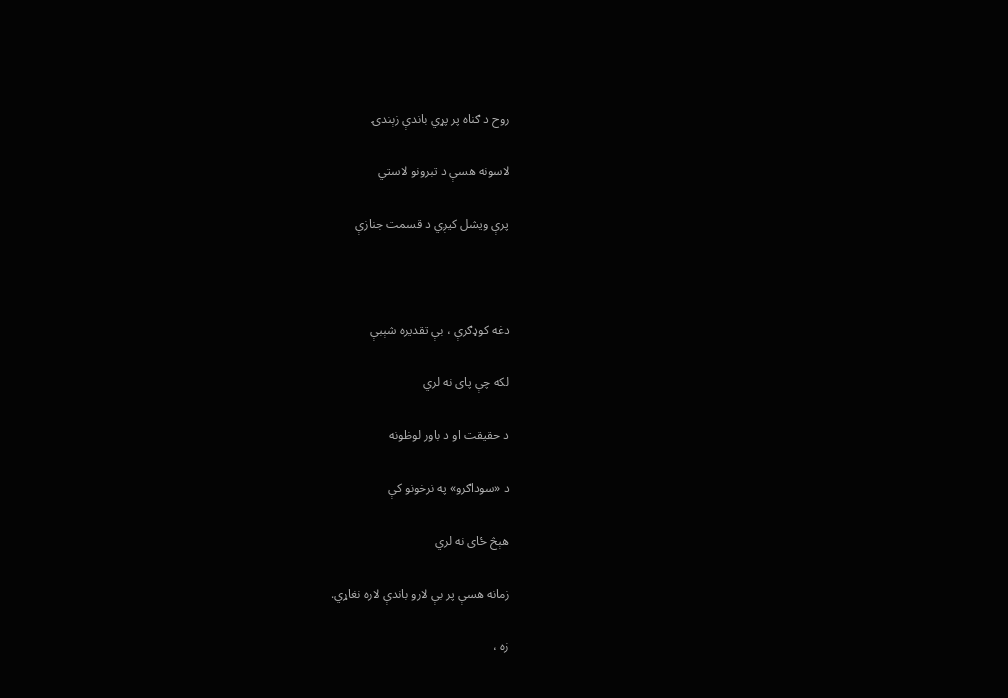روح د ګناه پر پړي باندې زېندۍ

لاسونه هسې د تبرونو لاستي

پرې ویشل کیږي د قسمت جنازې



دغه کوډګرې ، بې تقدیره شېبې

لکه چې پای نه لري

د حقیقت او د باور لوظونه

د «سوداګرو» په نرخونو کې

هېڅ ځای نه لري

زمانه هسې پر بې لارو باندې لاره نغاړي.

زه ،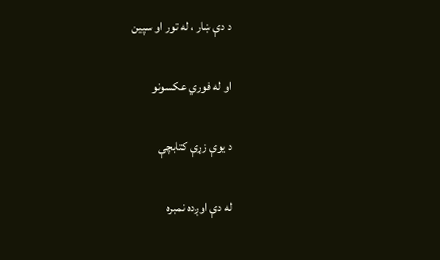د دې ښار ، له تور او سپین

او له فوري عکسونو

د یوې زړې کتابچې

له دې اوږده نمبره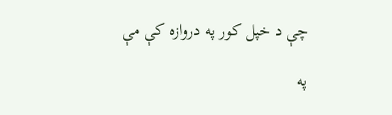چې د خپل کور په دروازه کې مې

په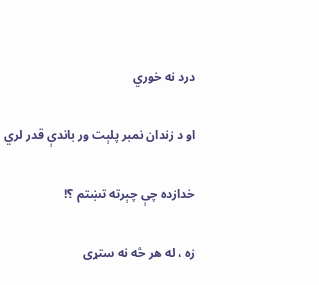درد نه خوري

او د زندان نمبر پلېت ور باندې قدر لري

خدازده چې چېرته تښتم ؟!

زه ، له هر څه نه ستړی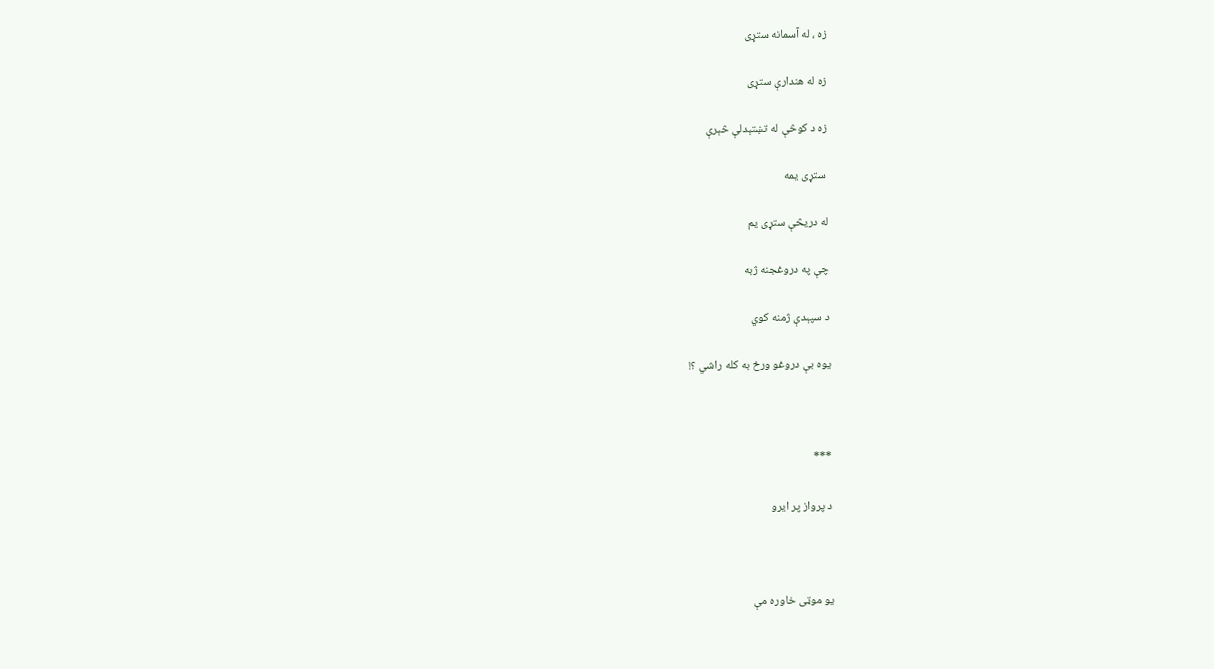زه ، له آسمانه ستړی

زه له هندارې ستړی

زه د کوڅې له تښتېدلې څېرې

 ستړی یمه

له دریڅې ستړی یم

چې په دروغجنه ژبه

د سپېدې ژمنه کوي

یوه بې دروغو ورځ به کله راشي ؟!



***

د پرواز پر ایرو



یو موټی خاوره مې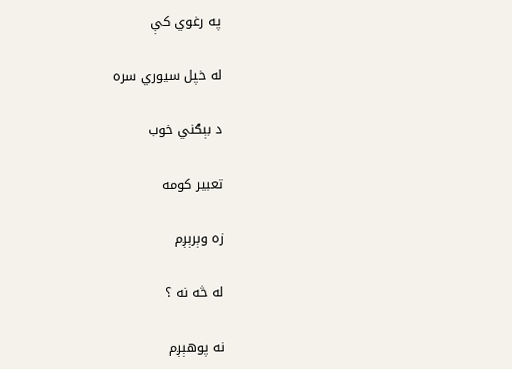په رغوي کې

له خپل سیوري سره

د بېګني خوب

تعبیر کومه

زه وېرېږم

له څه نه ؟

نه پوهېږم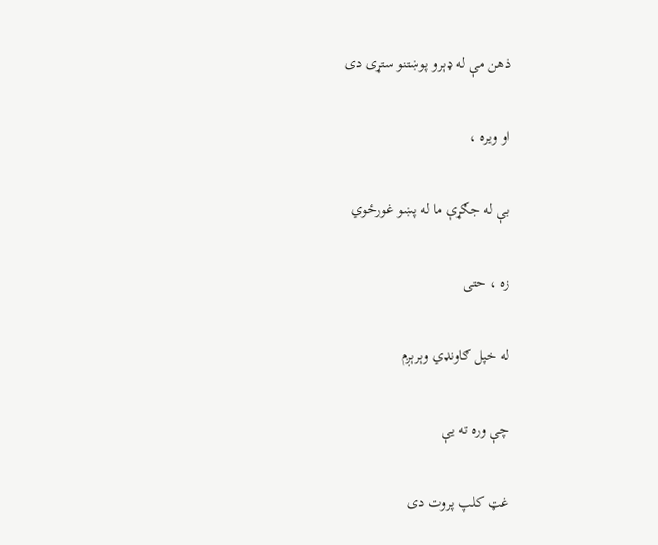ذهن مې له ډېرو پوښتنو ستړی دی

او ویره ،

بې له جګړې ما له پښو غورځوي

زه ، حتی

له خپل ګاونډي وېرېږم

چې وره ته یې

غټ کلپ پروت دی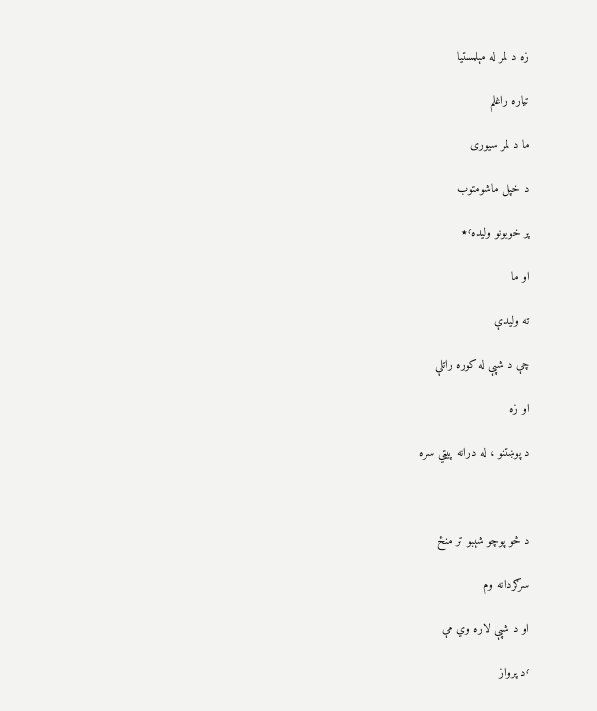زه د لمر له مېلمستیا

تیاره راغلم

ما د لمر سیوری

د خپل ماشومتوب

پر خوبونو ولیده٬٭

او ما

ته ولیدې

چې د شپې له کوره راتلې

او زه

د پوښتنو ، له درانه پیټي سره



د څو پوچو شېبو تر منځ

سرګردانه وم

او د شپې لاره وي مې

٬د پرواز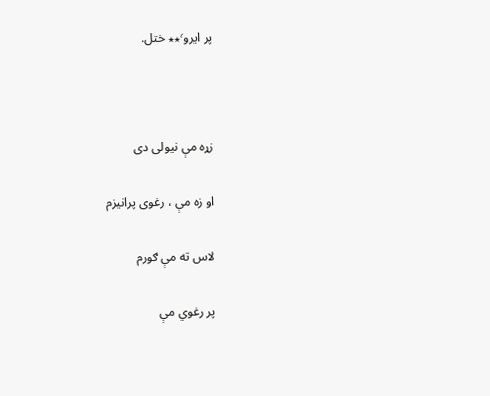پر ایرو٬‍‍‍٭٭ ختل.



زړه مې نیولی دی

او زه مې ، رغوی پرانیزم

لاس ته مې ګورم

پر رغوي مې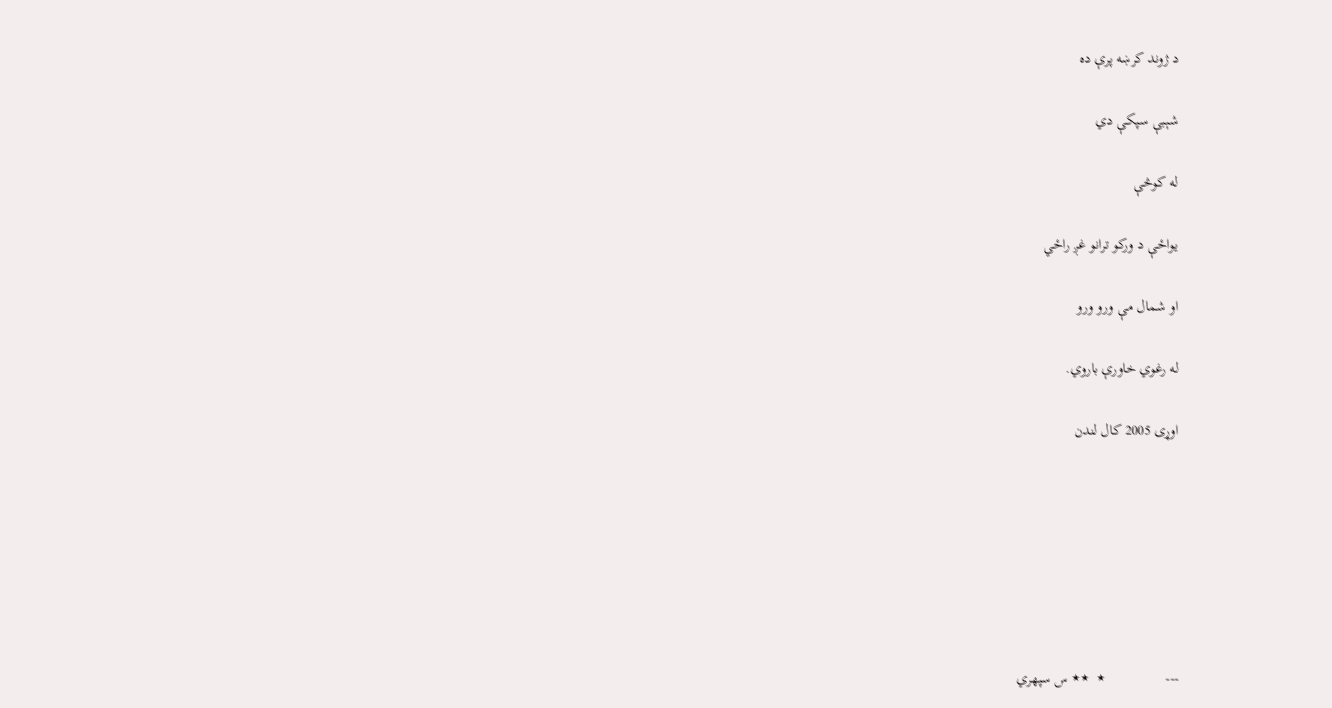د ژوند کرښه پرې ده

شېبې سپکې دي

له کوڅې

یواځې د ورکو ترانو غږ راځي

او شمال مې ورو ورو

له رغوي خاورې باروي.

اوړی 2005 کال لندن







---                ٭  ٭٭ س سپهري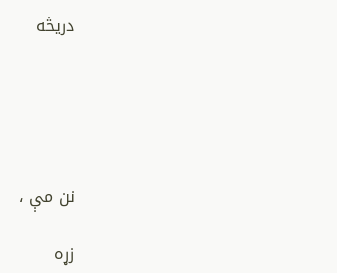دریڅه





نن مې ،

زړه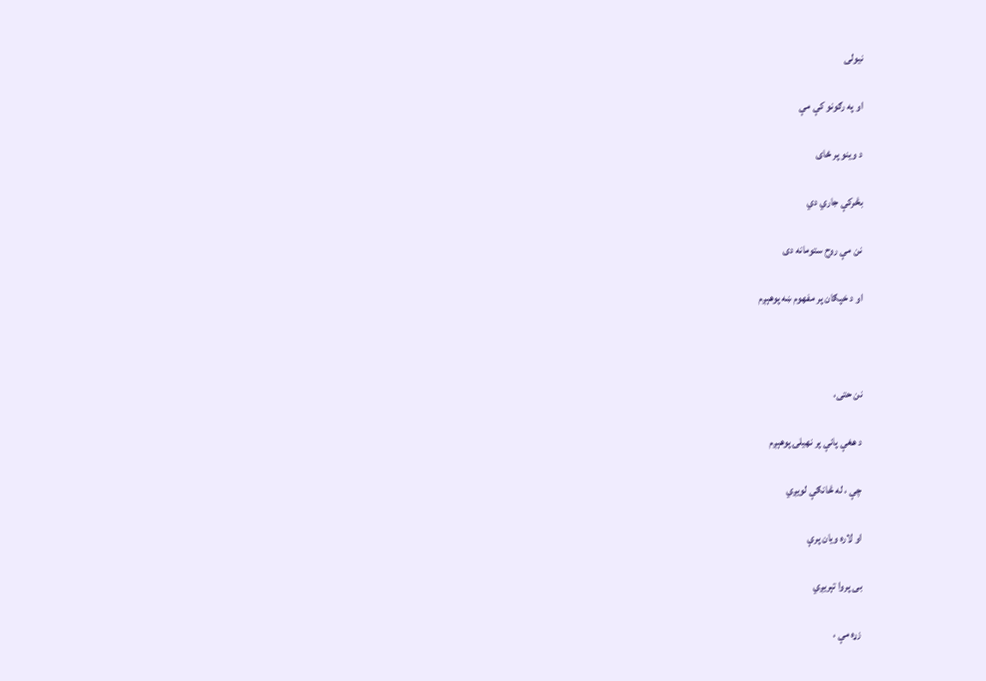نیولی

او په رګونو کې مې

د وینو پر ځای

بڅرکې جاري دي

نن مې روح ستومانه دی

او د خپګان پر مفهوم ښه پوهېږم



نن حتی،

د هغې پانې پر نهیلۍ پوهېږم

چې ، له څانګې لویږي

او لاره ویان پرې

بی پروا تېریږي

زړه مې ،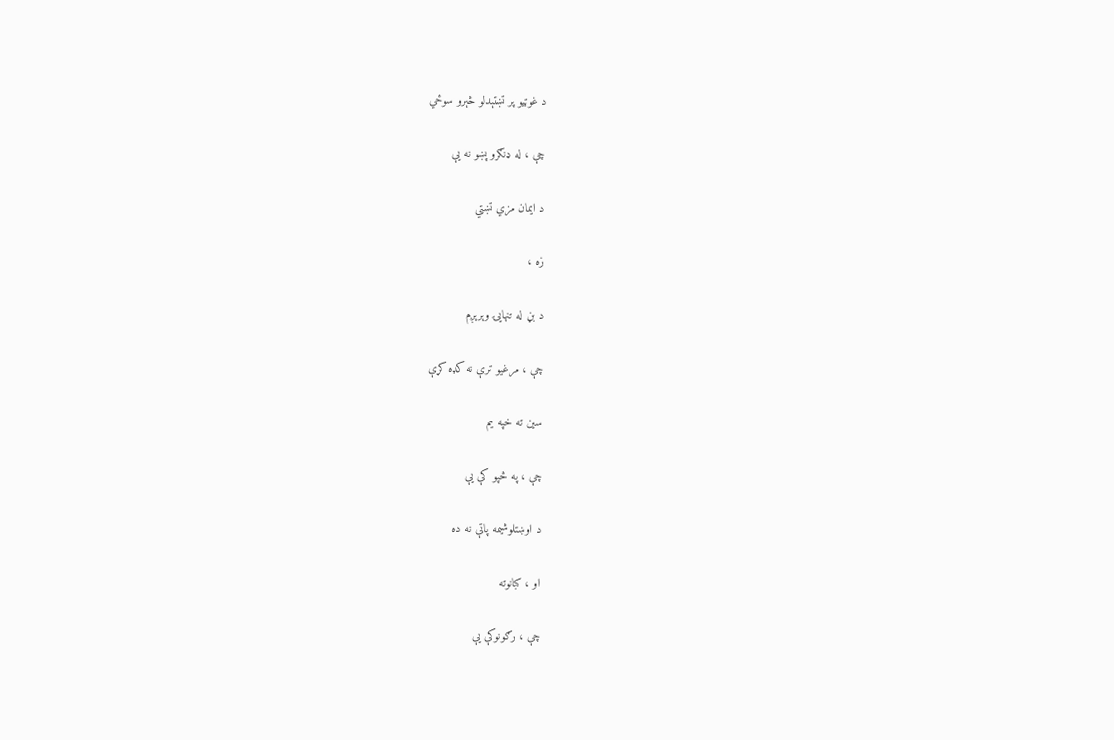د غوټیو پر تښتېدلو څېرو سوځي

چې ، له ډنګرو پښو نه یې

د ایمان مزي تښتي

زه ،

د بڼ له تنهایۍ وېرېږم

چې ، مرغیو ترې نه کډه کړې

سین ته خپه یم

چې ، په څپو کې یې

د اوښتلوشیمه پاتې نه ده

او ، کبانوته

چې ، رګونوکې یې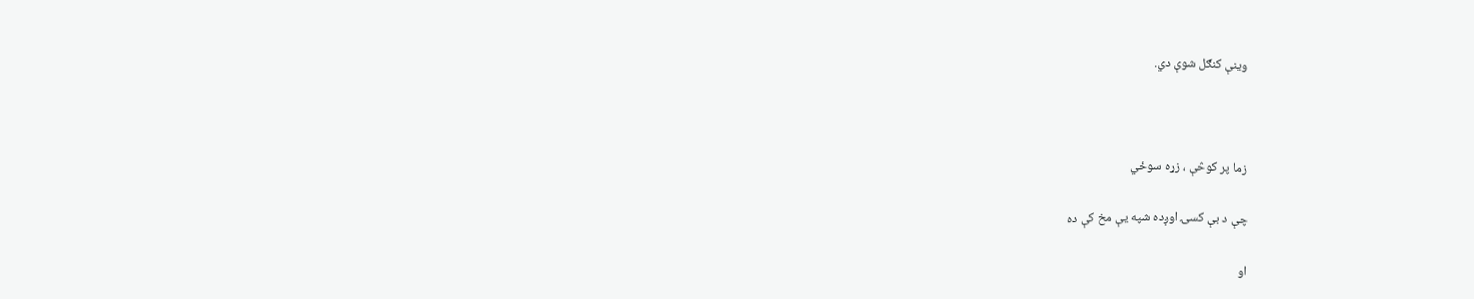وینې کنګل شوې دي.



زما پر کوڅې ، زړه سوځي

چې د بې کسۍ اوږده شپه یې مخ کې ده

او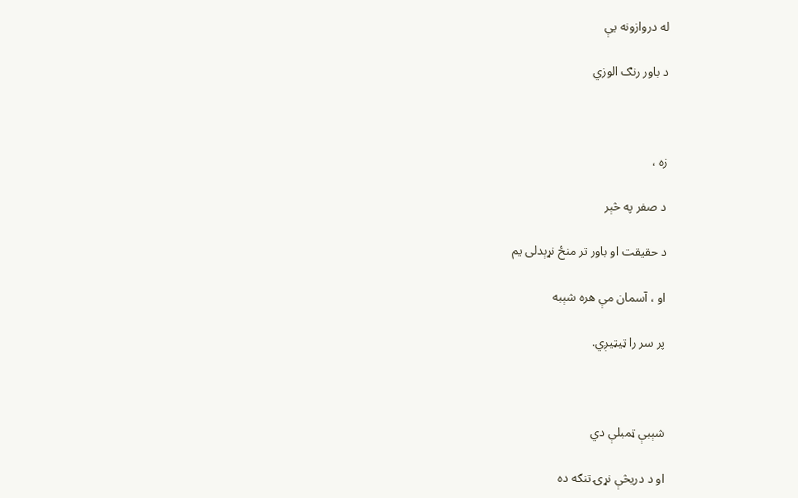له دروازونه یې

د باور رنګ الوزي



زه ،

د صفر په څېر

د حقیقت او باور تر منځ نړېدلی یم

او ، آسمان مې هره شېبه

پر سر را ټیټیږي.



شېبې ټمبلې دي

او د دریڅې نړۍ تنګه ده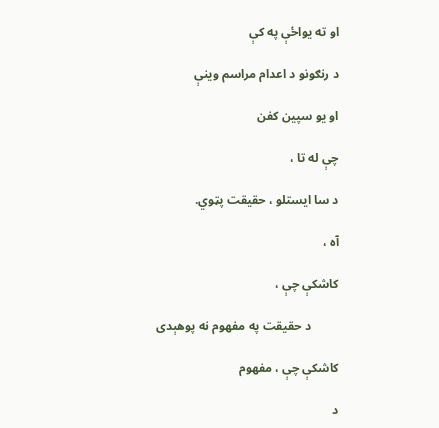او ته یواځې په کې

د رنګونو د اعدام مراسم وینې

او یو سپین کفن

چې له تا ،

د سا ایستلو ، حقیقت پټوي.

آه ،

کاشکې چې ،

         د حقیقت په مفهوم نه پوهېدی

کاشکې چې ، مفهوم

د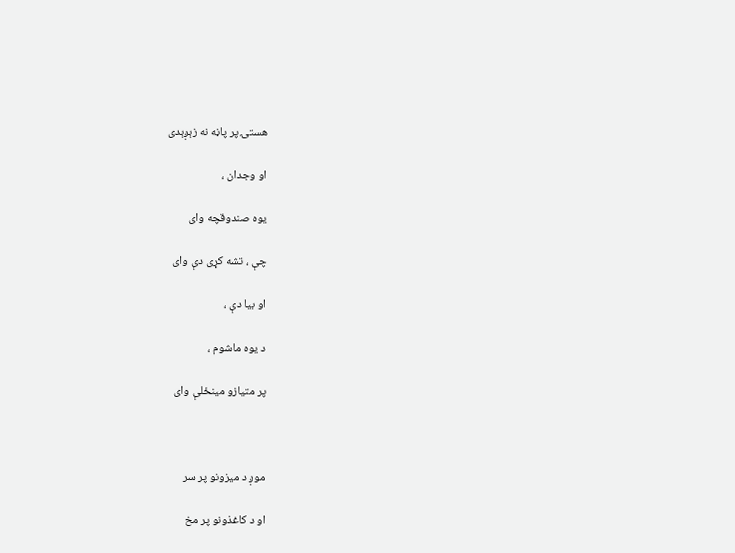هستۍ پر پاڼه نه زېږېدی

او وجدان ،

یوه صندوقچه وای

چې ، تشه کړی دې وای

او بیا دې ،

د یوه ماشوم ،

پر متیازو مینځلې وای



موږ د میزونو پر سر

او د کاغذونو پر مخ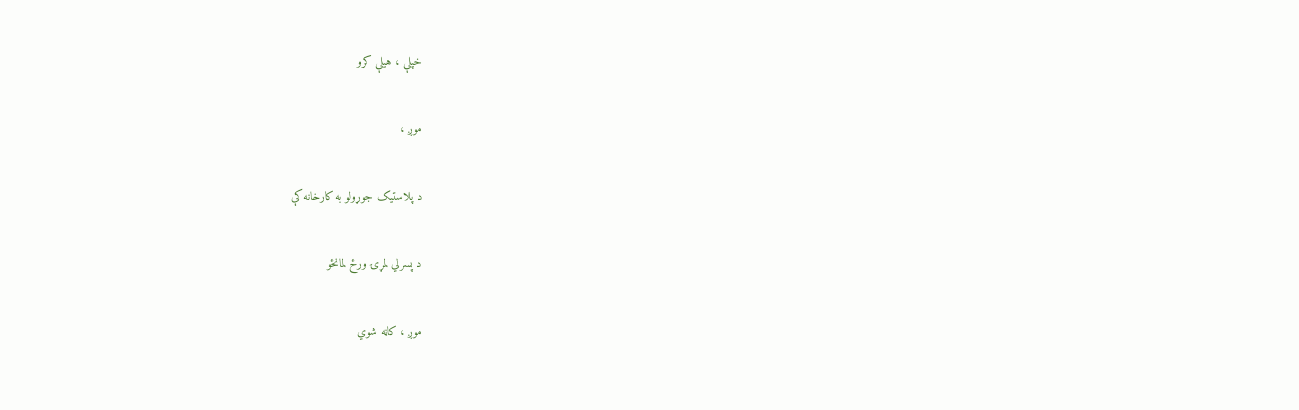خپلې ، هیلې کرو

موږ ،

د پلاستیک جوړولو به کارخانه کې

د پسرلي لمړۍ ورځ لمانځو

موږ ، کاڼه شوي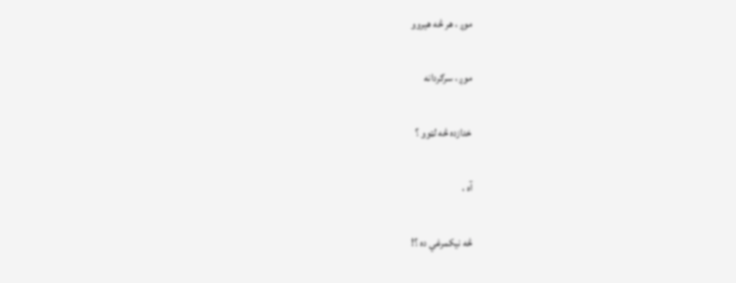موږ ، هر څه هیروو

موږ ، سرګردانه

خدازده څه لټوو ؟

آه ،

څه نیکمرغي ده ؟!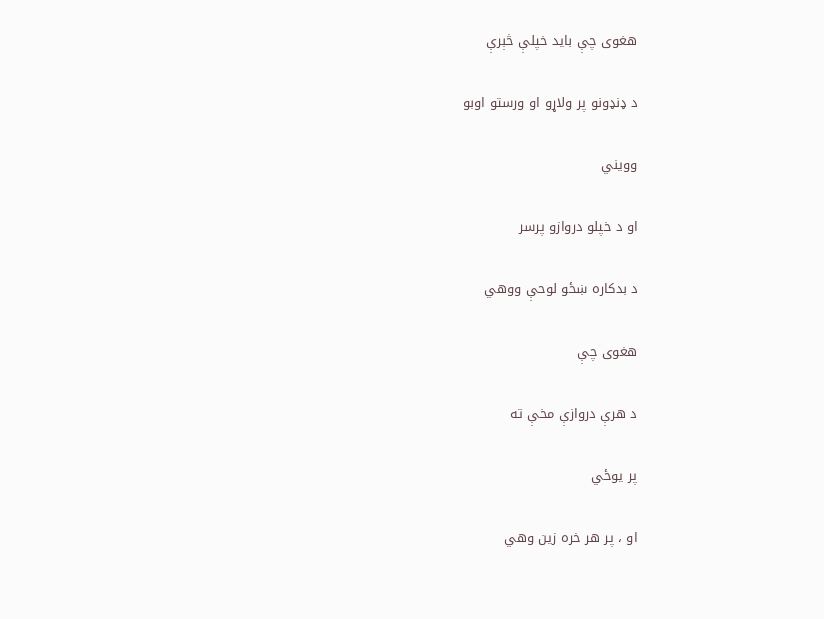هغوی چې باید خپلې څېرې

د ډنډونو پر ولاړو او ورستو اوبو

وویني

او د خپلو دروازو پرسر

د بدکاره ښځو لوحې ووهي

هغوی چې

د هرې دروازې مخې ته

پر یوځي

او ، پر هر خره زین وهي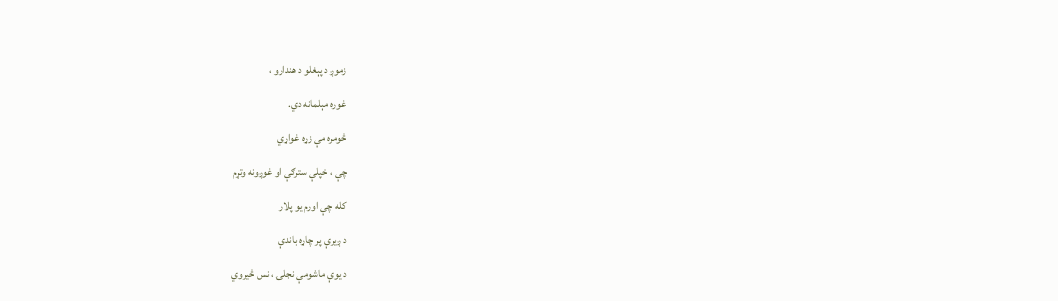زموږ د پېغلو د هندارو ،

غوره مېلمانه دي.

څومره مې زړه غواړي

چې ، خپلې سترګې او غوږونه وتړم

کله چې اورم یو پلار

د ږیرې پر چاړه باندې

د یوې ماشومې نجلۍ ، نس څیروي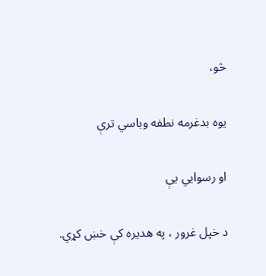څو،

یوه بدغرمه نطفه وباسي ترې

او رسوايي یې

د خپل غرور ، په هدیره کې خښ کړي.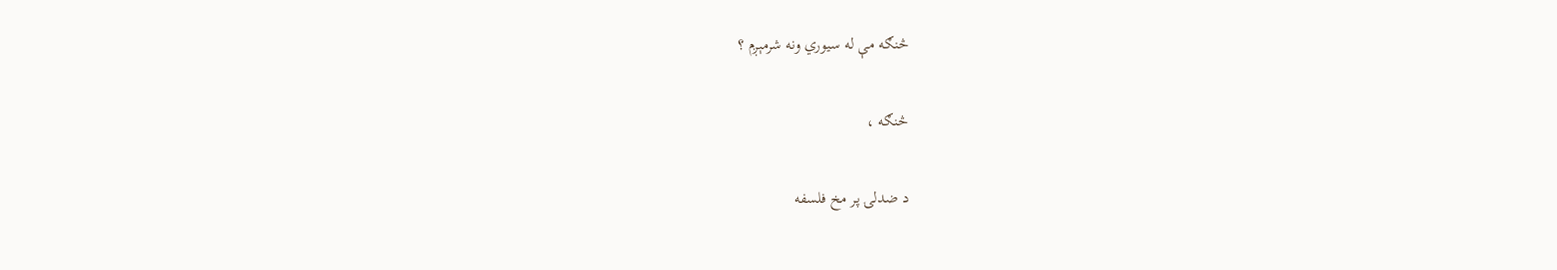څنګه مې له سیوري ونه شرمېږم ؟

څنګه ،

د ضدلۍ پر مخ فلسفه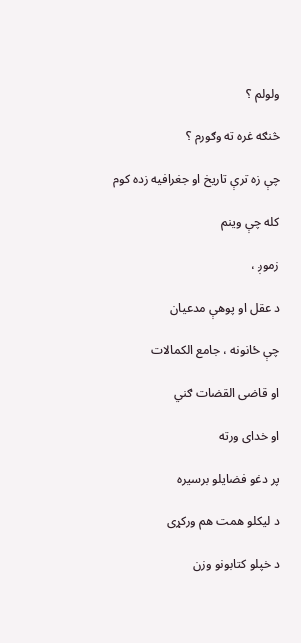ولولم ؟

څنګه غره ته وګورم ؟

چې زه ترې تاریخ او جغرافیه زده کوم

کله چې وینم

زموږ ،

د عقل او پوهې مدعیان

چې ځانونه ، جامع الکمالات

او قاضی القضات ګني

او خدای ورته

پر دغو فضایلو برسیره

د لیکلو همت هم ورکړی

د خپلو کتابونو وزن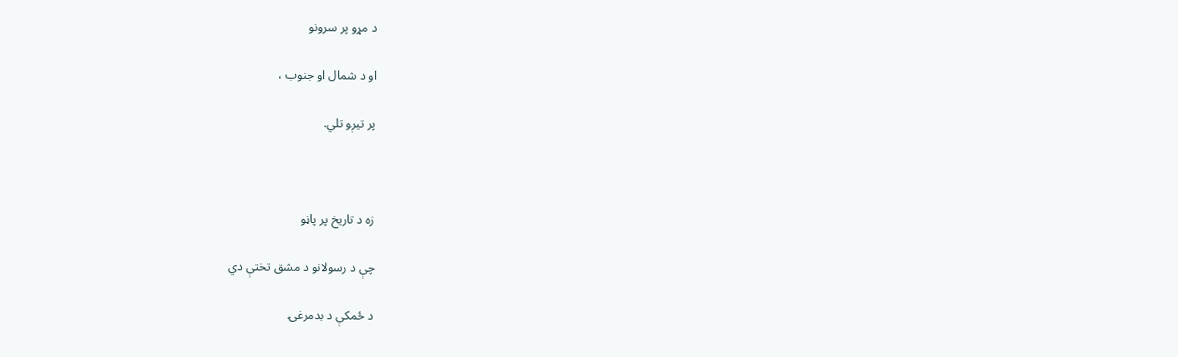د مړو پر سرونو

او د شمال او جنوب ،

پر تیږو تلي.



زه د تاریخ پر پاڼو

چې د رسولانو د مشق تختې دي

د ځمکې د بدمرغۍ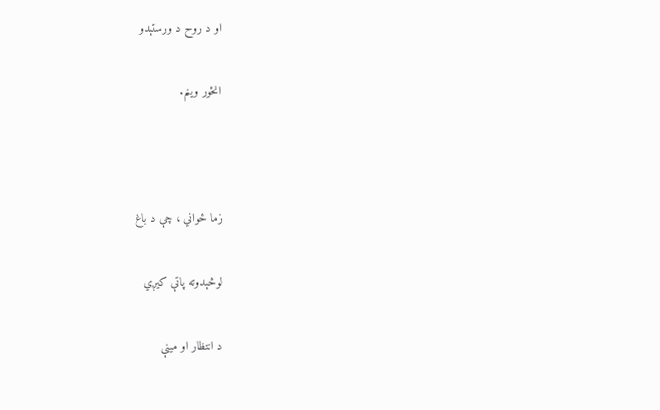او د روح د ورستېدو

انځور وینم.



زما ځواني ، چې د باغ

لوڅېدوته پاتې کیږي

د انتظار او مینې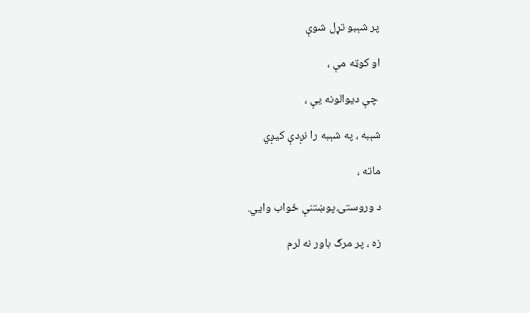پر شېبو تړل شوې

او کوټه مې ،

 چې دیوالونه یې ،

شېبه ، په شېبه را نږدې کیږي

ماته ،

د وروستۍ پوښتنې ځواب وایي.

زه ، پر مرګ باور نه لرم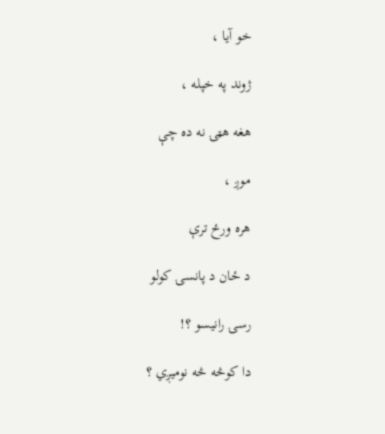خو آیا ،

ژوند په خپله ،

هغه هټۍ نه ده چې

موږ ،

هره ورځ ترې

د ځان د پانسۍ کولو

رسۍ رانیسو ؟!

دا کوڅه څه نومیږي ؟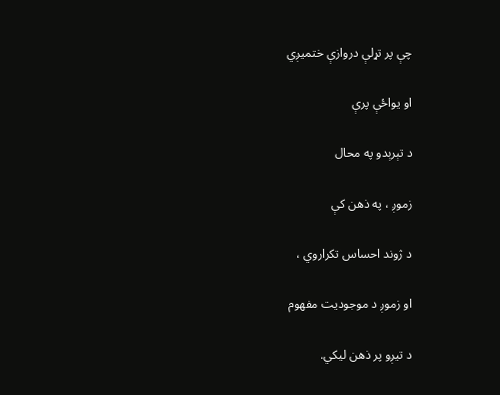چې پر تړلې دروازې ختمیږي

او یواځې پرې

د تېرېدو په محال

زموږ ، په ذهن کې

د ژوند احساس تکراروي ،

او زموږ د موجودیت مفهوم

د تیږو پر ذهن لیکي.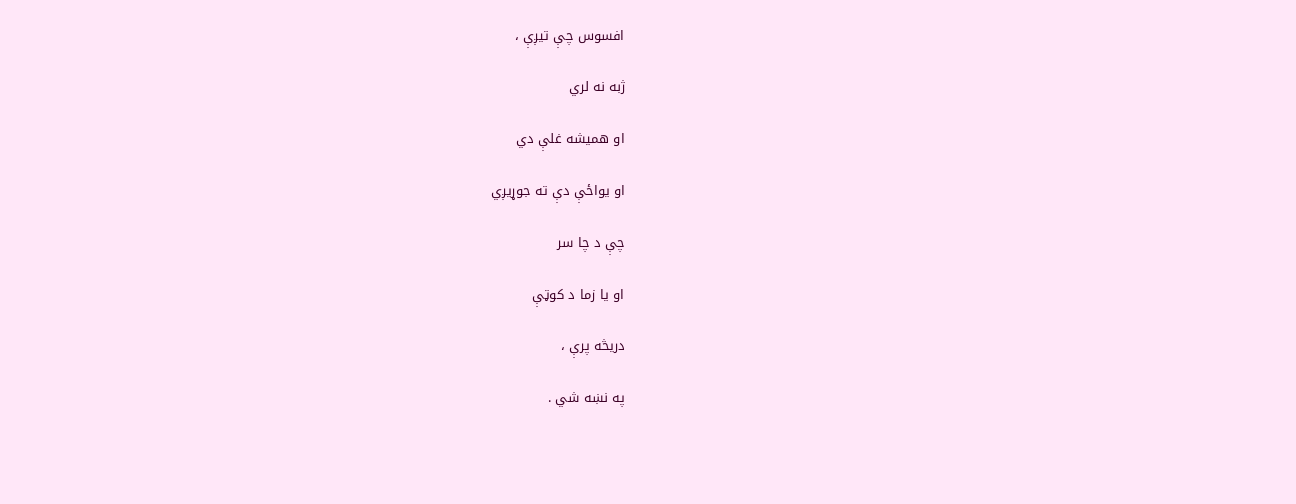افسوس چې تیږې ،

ژبه نه لري

او همیشه غلې دي

او یواځې دې ته جوړیږي

چې د چا سر

او یا زما د کوټې

دریڅه پرې ،

په نښه شي .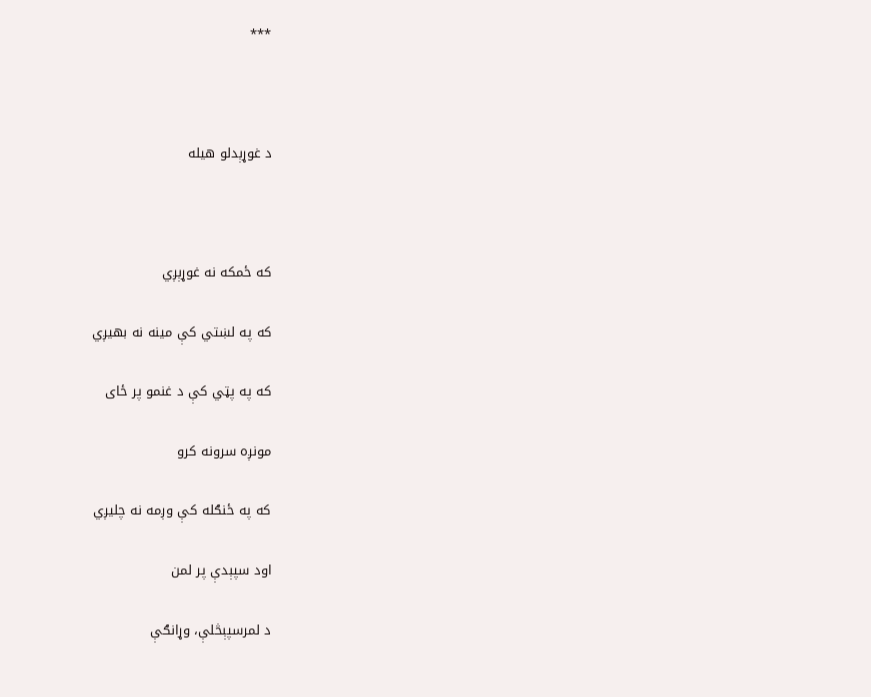***



د غوړېدلو هیله



که ځمکه نه غوړېږي

که په لښتي کې مینه نه بهیږي

که په پټي کې د غنمو پر ځای

مونږه سرونه کرو

که په ځنګله کې وږمه نه چليږي

اود سپېدې پر لمن

د لمرسپېڅلې، وړانګې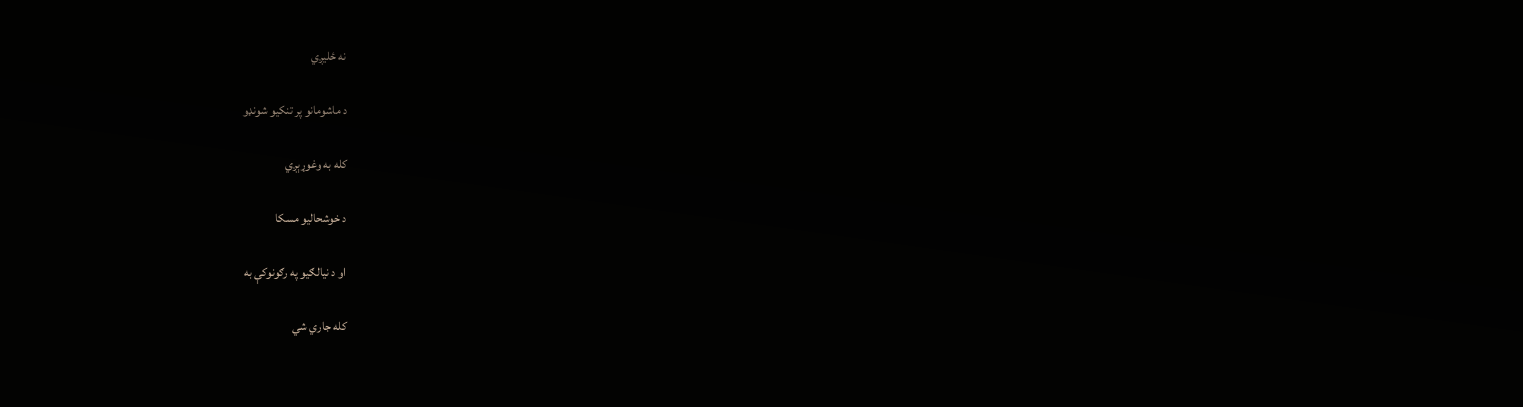نه ځلیږي

د ماشومانو پر تنکیو شونډو

کله به وغوړېږي

د خوشحالیو مسکا

او د نیالګيو په رګونوکې به

کله جاري شي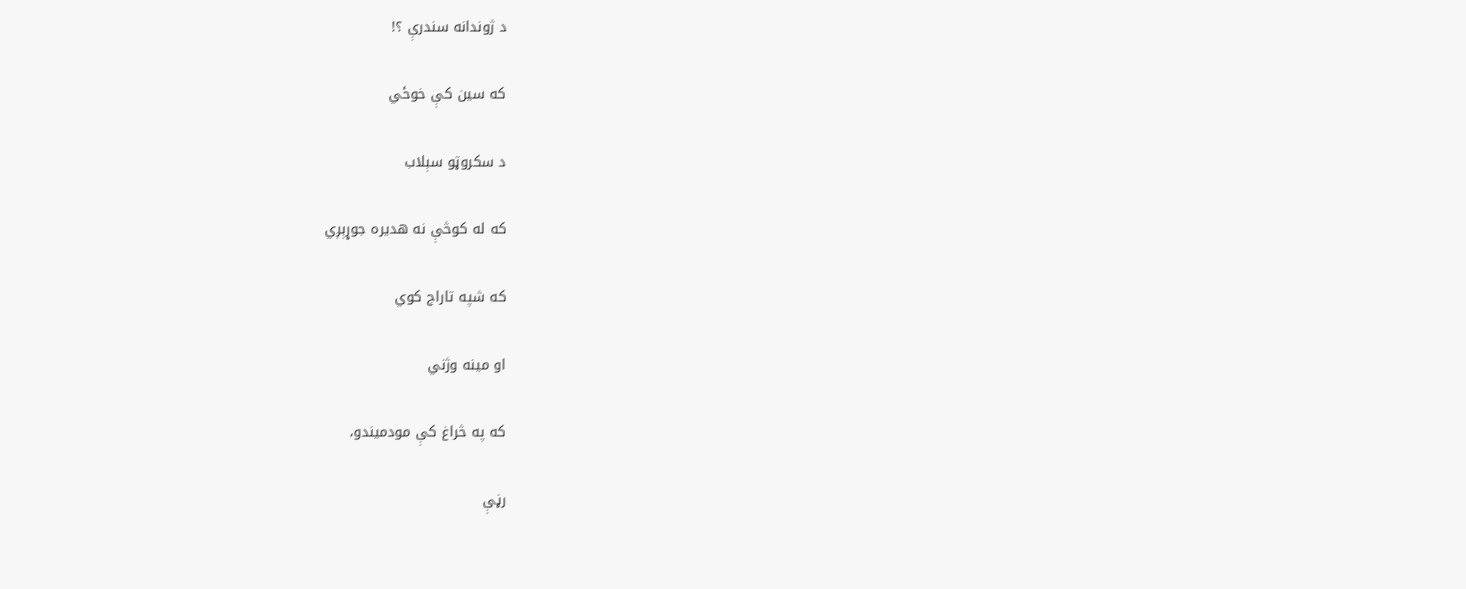د ژوندانه سندرې ؟!

که سین کې خوځي

د سکروټو سېلاب

که له کوڅې نه هدیره جوړېږي

که شپه تاراج کوي

او مینه وژني

که په څراغ کې مودمیندو،

رڼې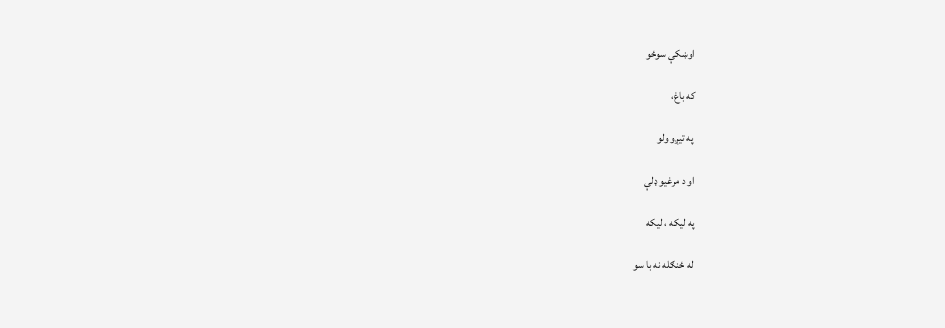اوښکې سوځو

که باغ،

 په تیږو ولو

او د مرغیو ډلې

په لیکه ، لیکه

 له ځنګله نه با سو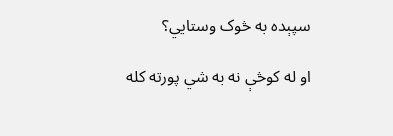سپېده به څوک وستایي؟

او له کوڅې نه به شي پورته کله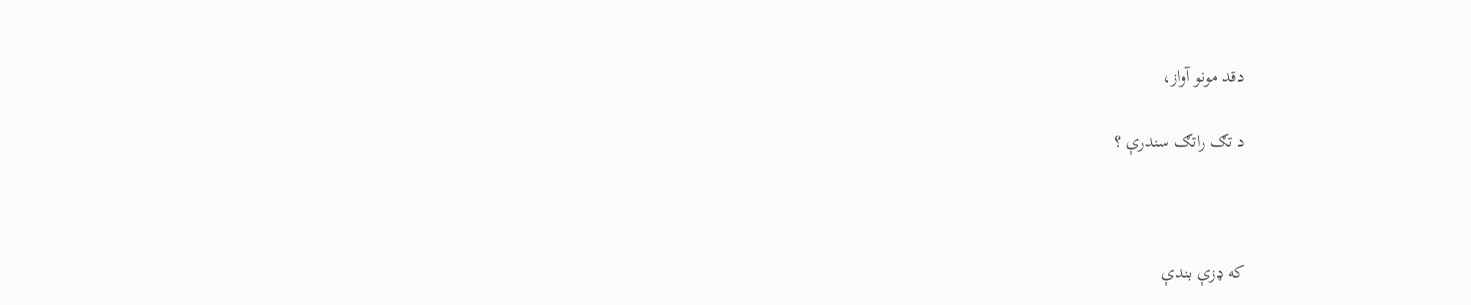دقد مونو آواز،

د تګ راتګ سندرې ؟



که ډزې بندې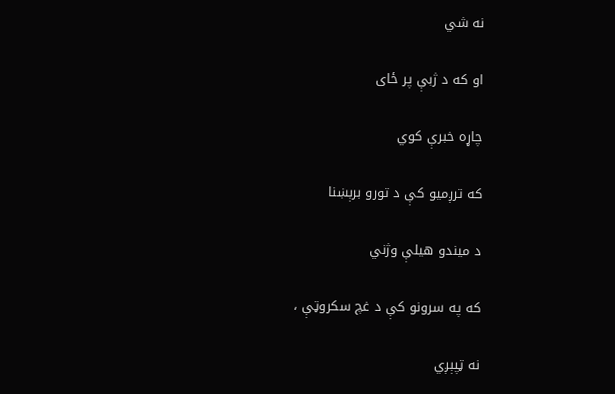نه شي

او که د ژبې پر ځای

چاړه خبرې کوي

که ترږمیو کې د تورو برېښنا

د میندو هیلې وژني

که په سرونو کې د غچ سکروټې ،

نه ټپېږي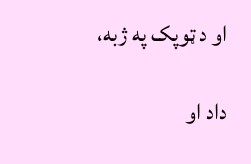او د ټوپک په ژبه،

داد او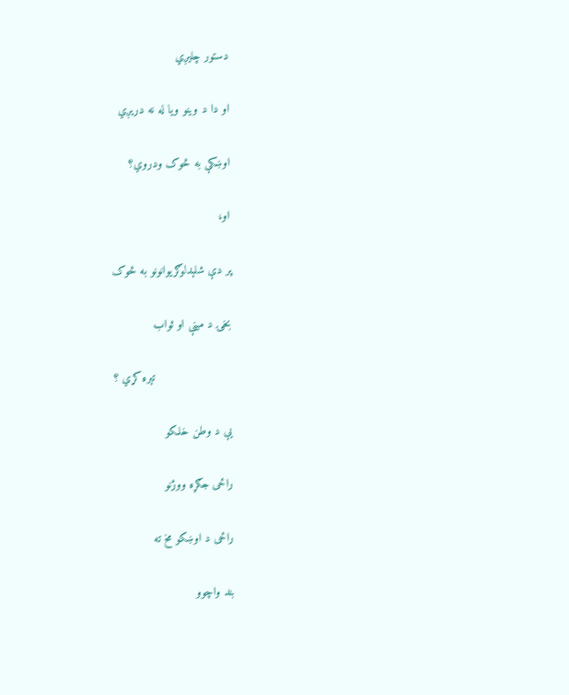دستور چلیږي

او دا د وینو ویا له نه دریږي

اوښکې به څوک ودروي؟

او،

پر دې شلېدلوګریوانونو به څوک

بخۍ د مینې او ثواب

                      تېره کړي ؟

یې د وطن خلکو

راځی جګړه ووژنو

راځی د اوښکو مخ ته

بند واچوو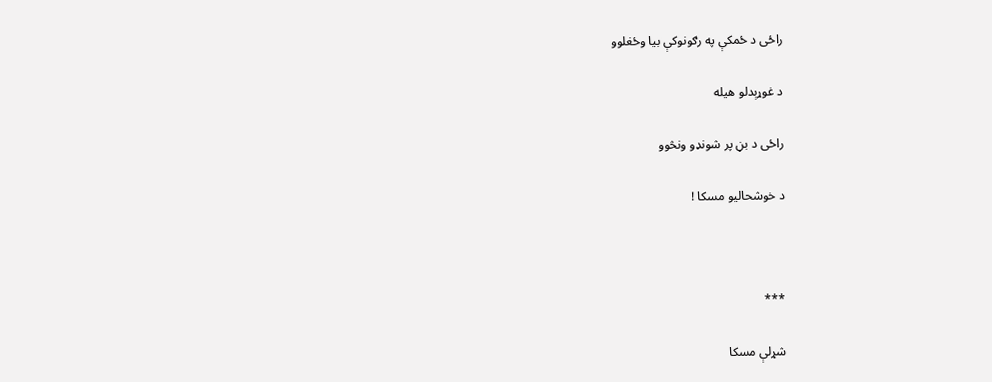راځی د ځمکې په رګونوکې بیا وځغلوو

د غوړېدلو هیله

راځی د بڼ پر شونډو ونڅوو

د خوشحالیو مسکا !



***

شړلې مسکا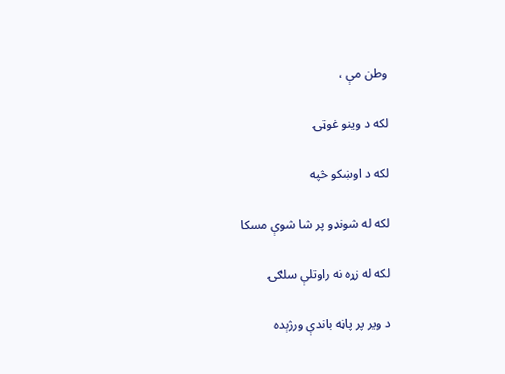وطن مې ،

لکه د وینو غوټۍ

لکه د اوښکو څپه

لکه له شونډو پر شا شوې مسکا

لکه له زړه نه راوتلې سلګۍ

د ویر پر پاڼه باندې ورژېده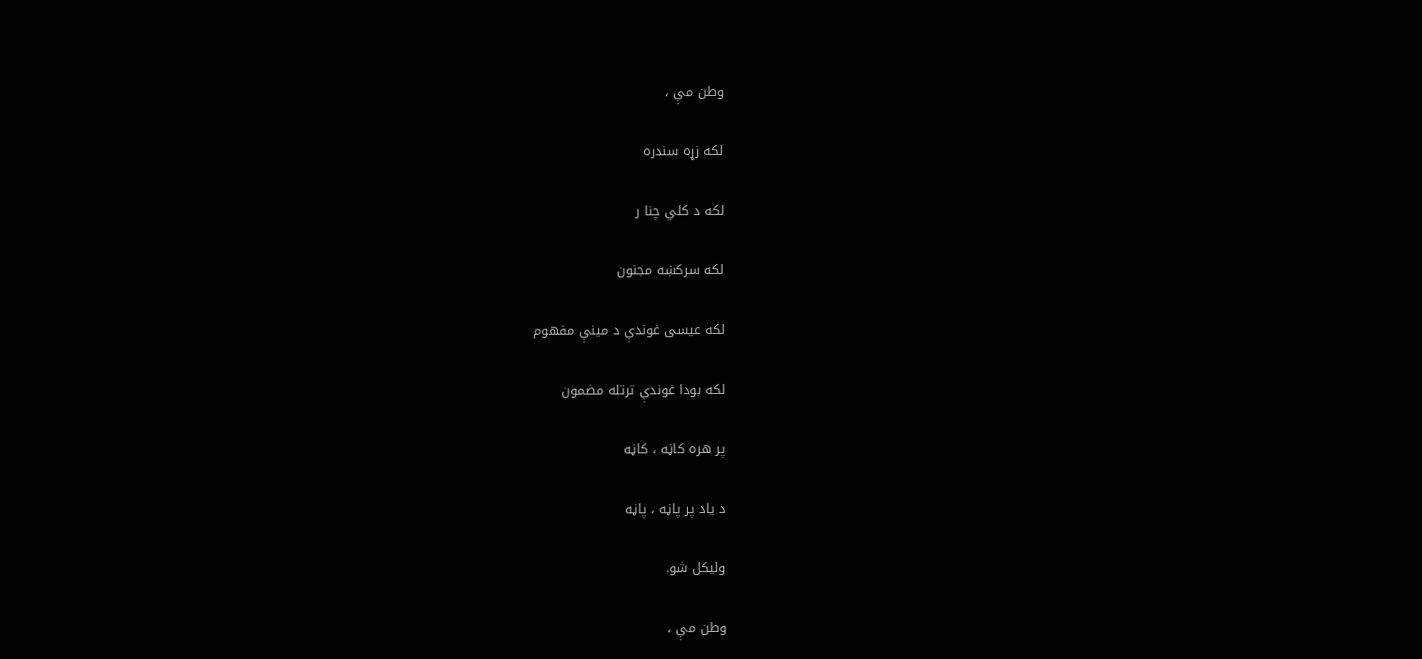وطن مې ،

لکه زړه سندره

لکه د کلي چنا ر

لکه سرکښه مجنون

لکه عیسی غوندې د مینې مفهوم

لکه بودا غوندې ترتله مضمون

پر هره کاڼه ، کاڼه

د یاد پر پاڼه ، پاڼه

ولیکل شو.

وطن مې ،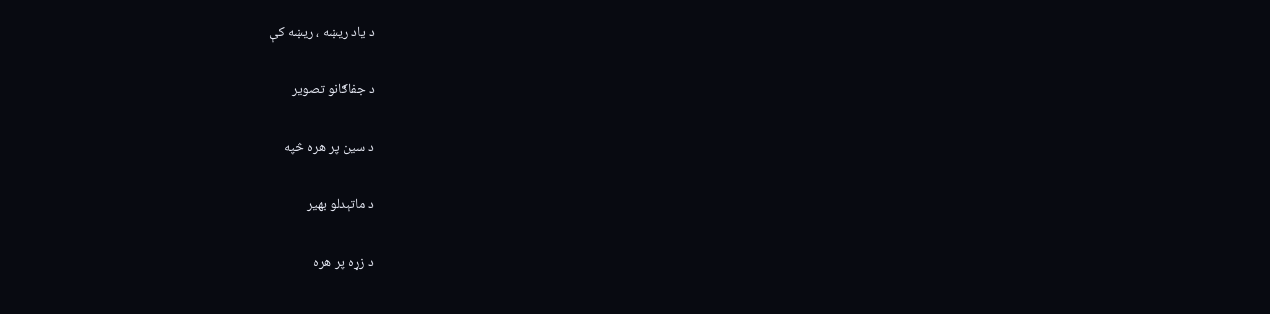د یاد ریښه ، ریښه کې

د جفاګانو تصویر

د سین پر هره څپه

د ماتېدلو بهیر

د زړه پر هره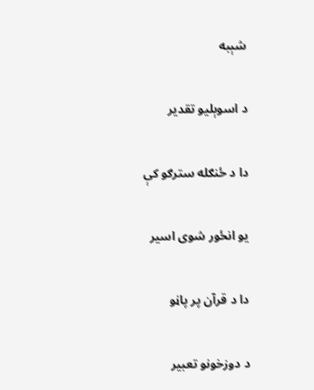شېبه

د اسوېلیو تقدیر

دا د ځنګله سترګو کې

یو انځور شوی اسیر

دا د قرآن پر پاڼو

د دوزخونو تعبیر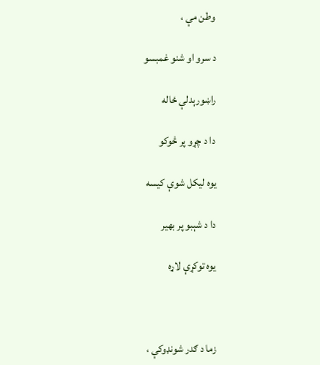وطن مې ،

د سرو او شنو غمبسو

راښورېدلې ځاله

دا د چړو پر څوکو

یوه لیکل شوې کیسه

دا د شېبو پر بهیر

یوه توکړې لاړه



زما د ګدر شونډوکې ،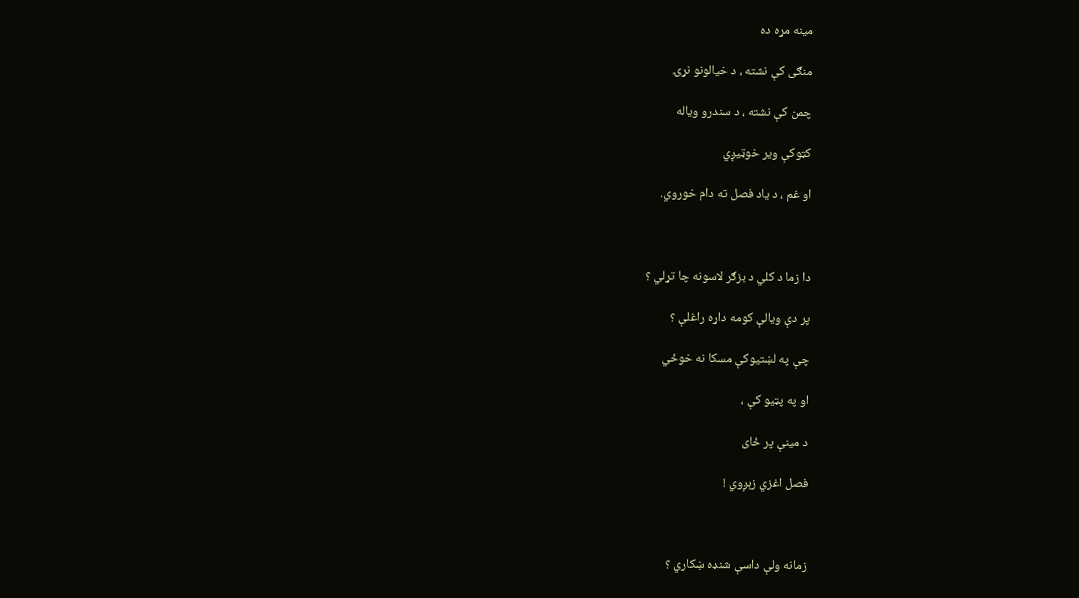مینه مړه ده

منګی کې نشته ، د خیالونو نړۍ

چمن کې نشته ، د سندرو ویاله

کټوکې ویر خوټیږي

او غم ، د یاد فصل ته دام خوروي.



دا زما د کلي د بزګر لاسونه چا تړلي ؟

پر دې ویالې کومه داړه راغلې ؟

چې په لښتیوکې مسکا نه خوځي

او په پټیو کې ،

د مینې پر ځای

فصل اغزي زېږوي !



زمانه ولې داسې شنډه ښکاري ؟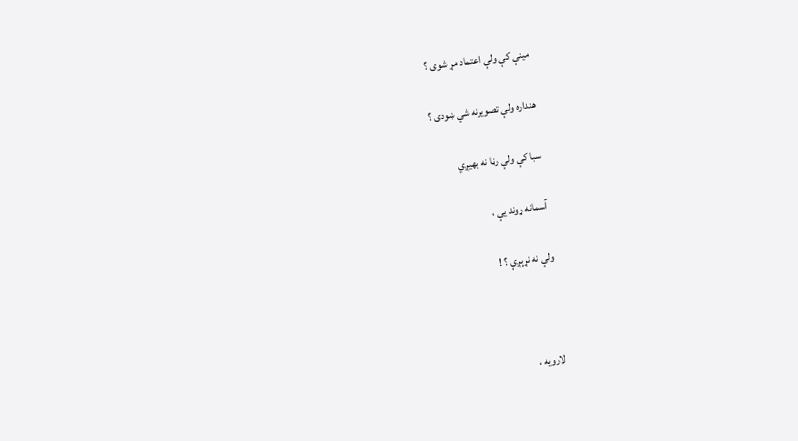مینې کې ولې اعتماد مړ شوی ؟

هنداره ولې تصویرنه شي ښودی ؟

سبا کې ولې رڼا نه بهیږي

آسمانه ړوند یې ،

ولې نه نړېږې ؟ !



لارویه ،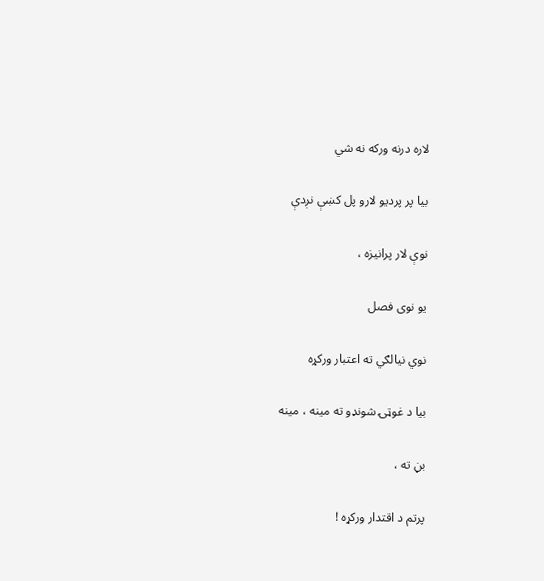لاره درنه ورکه نه شي

بیا پر پردیو لارو پل کښې نږدې

نوې لار پرانیزه ،

یو نوی فصل

نوي نیالګي ته اعتبار ورکړه

بیا د غوټۍ شونډو ته مینه ، مینه

بڼ ته ،

پرتم د اقتدار ورکړه !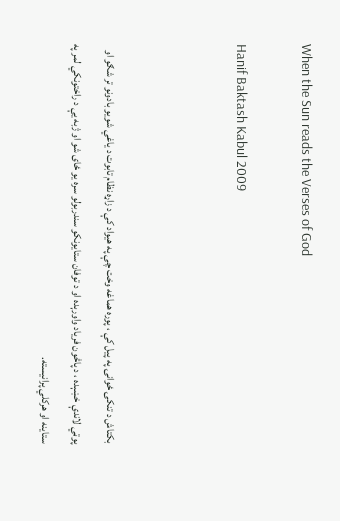When the Sun reads the Verses of God

Hanif Baktash Kabul 2009



بکتاش د تنکۍ ځوانۍ په پیل کې ، پوره هماغه وخت چې په هیواد کې د زاړه نظام تابوت د یاغي شویو بادونو تر شګو او پوټي لاندې خښېده ، د پاڅون فریاد واورېده او د توفان ستایونکو سندربولو سره یو ځای شو او ژبه یې د راختونکي لمر په ستاینه او هرکلي پرانیسته.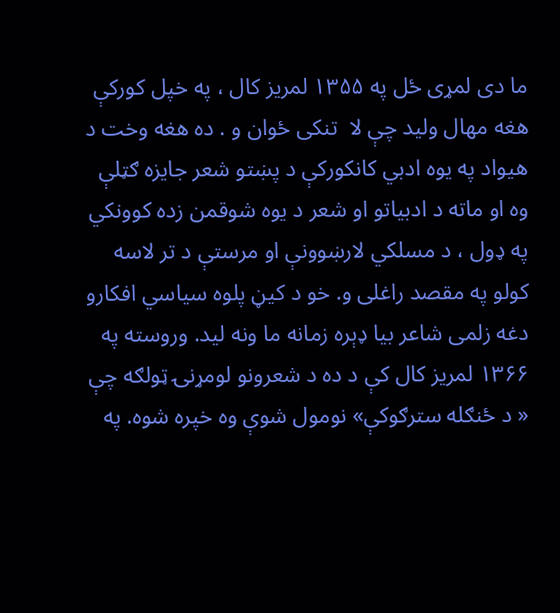ما دی لمړی ځل په ۱۳۵۵ لمریز کال ، په خپل کورکې هغه مهال ولید چې لا  تنکی ځوان و . ده هغه وخت د هیواد په یوه ادبي کانکورکې د پښتو شعر جایزه ګټلې وه او ماته د ادبیاتو او شعر د یوه شوقمن زده کوونکي په ډول ، د مسلکي لارښوونې او مرستې د تر لاسه کولو په مقصد راغلی و. خو د کیڼ پلوه سیاسي افکارو دغه زلمی شاعر بیا ډېره زمانه ما ونه لید. وروسته په ۱۳۶۶ لمریز کال کې د ده د شعرونو لومړنۍ ټولګه چې « د ځنګله سترګوکې» نومول شوې وه خپره شوه. په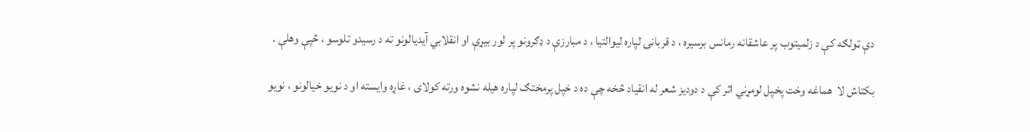دې ټولګه کې د زلمیتوب پر عاشقانه رمانس برسیره ، د قربانۍ لپاره لیوالتیا ، د مبارزې د ډګرونو پر لور بیړې او انقلابي آیدیالونو ته د رسیدو تلوسو ، څپې وهلې .

بکتاش لا  هماغه وخت پخپل لومړني اثر کې د دودیز شعر له انقیاد څخه چې ده د خپل پرمختګ لپاره هیله نشوه ورته کولای ، غاړه وایسته او د نویو خیالونو ، نویو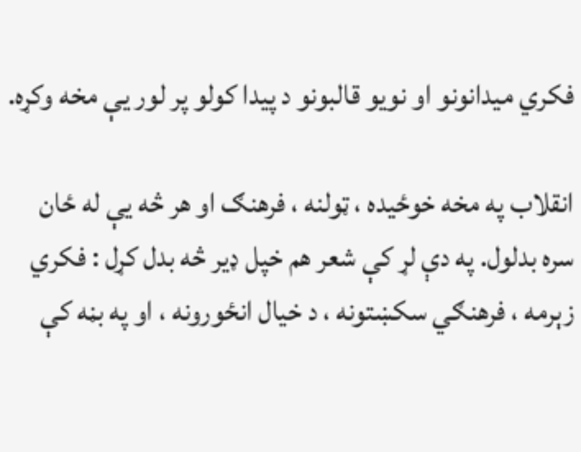فکري میدانونو او نویو قالبونو د پیدا کولو پر لور یې مخه وکړه.

انقلاب په مخه خوځیده ، ټولنه ، فرهنګ او هر څه یې له ځان سره بدلول. په دې لړ کې شعر هم خپل ډیر څه بدل کړل : فکري زېرمه ، فرهنګي سکښتونه ، د خیال انځورونه ، او په بڼه کې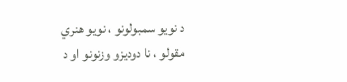د نویو سمبولونو ، نویو هنري مقولو ، نا دودیزو وزنونو او د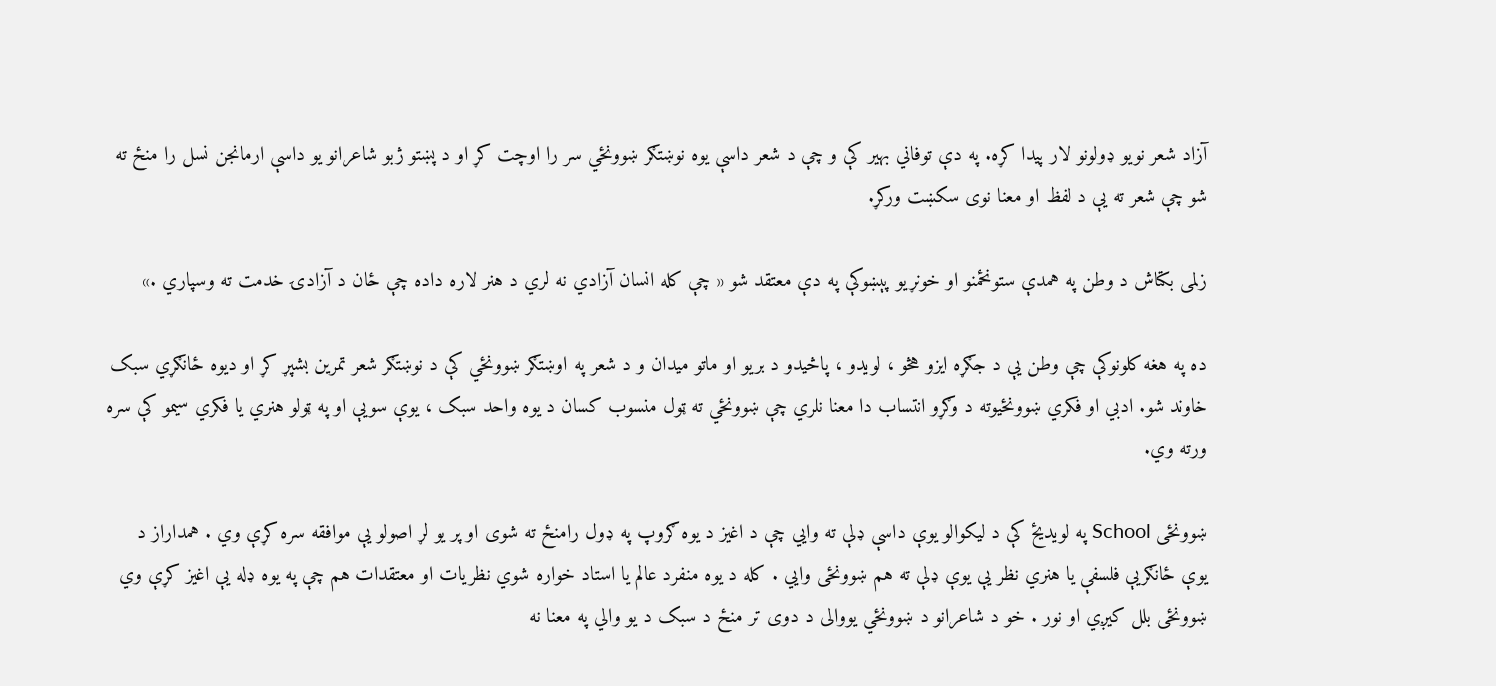آزاد شعر نویو ډولونو لار پیدا کړه. په دې توفاني بهیر کې و چې د شعر داسې یوه نوښتګر ښوونځي سر را اوچت کړ او د پښتو ژبو شاعرانو یو داسې ارمانجن نسل را منځ ته شو چې شعر ته یې د لفظ او معنا نوی سکښت ورکړ.

زلمی بکتاش د وطن په همدې ستونځمنو او خونړیو پېښوکې په دې معتقد شو « چې کله انسان آزادي نه لري د هنر لاره داده چې ځان د آزادۍ خدمت ته وسپاري .»

ده په هغه کلونوکې چې وطن یې د جګړه ایزو هڅو ، لویدو ، پاڅیدو د بریو او ماتو میدان و د شعر په اوښتګر ښوونځي کې د نوښتګر شعر تمرین بشپړ کړ او دیوه ځانګړي سبک خاوند شو. ادبي او فکري ښوونځیوته د وګړو انتساب دا معنا نلري چې ښوونځي ته ټول منسوب کسان د یوه واحد سبک ، یوې سویې او په ټولو هنري یا فکري سیمو کې سره ورته وي.

ښوونځی School په لویدیځ کې د لیکوالو یوې داسې ډلې ته وایي چې د اغیز د یوه ګروپ په ډول رامنځ ته شوی او پر یو لړ اصولو یې موافقه سره کړې وي . همداراز د یوې ځانګریې فلسفې یا هنري نظر یې یوې ډلې ته هم ښوونځی وایي . کله د یوه منفرد عالم یا استاد خواره شوي نظریات او معتقدات هم چې په یوه ډله یې اغیز کړې وي ښوونځی بلل کیږي او نور . خو د شاعرانو د ښوونځي یووالی د دوی تر منځ د سبک د یو والي په معنا نه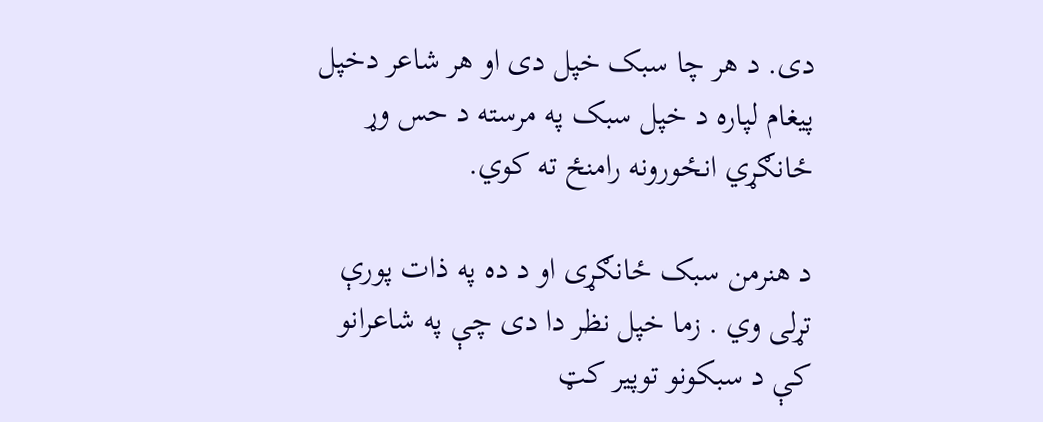دی. د هر چا سبک خپل دی او هر شاعر دخپل پیغام لپاره د خپل سبک په مرسته د حس وړ ځانګړي انځورونه رامنځ ته کوي.

د هنرمن سبک ځانګړی او د ده په ذات پورې تړلی وي . زما خپل نظر دا دی چې په شاعرانو کې د سبکونو توپیر کټ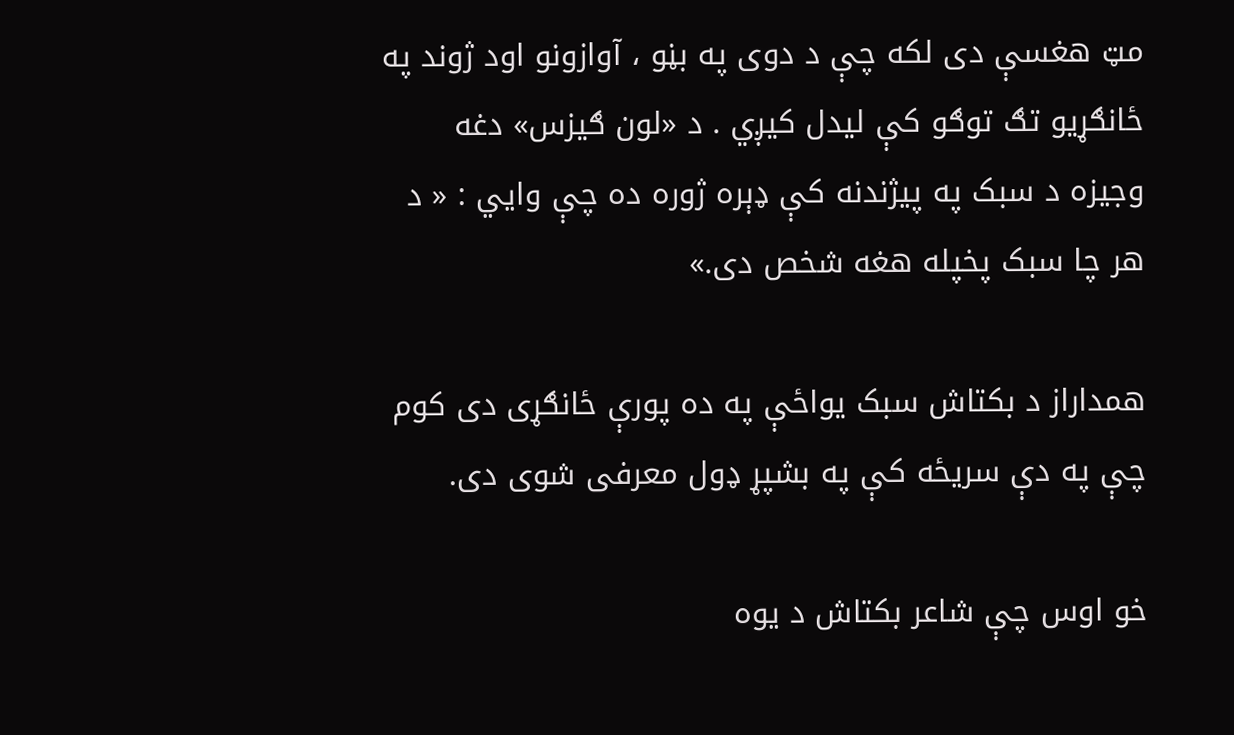مټ هغسې دی لکه چې د دوی په بڼو ، آوازونو اود ژوند په ځانګړیو تګ توګو کې لیدل کیږي . د «لون ګیزس» دغه وجیزه د سبک په پیژندنه کې ډېره ژوره ده چې وایي : « د هر چا سبک پخپله هغه شخص دی.»

همداراز د بکتاش سبک یواځې په ده پورې ځانګړی دی کوم چې په دې سریځه کې په بشپړ ډول معرفی شوی دی.

خو اوس چې شاعر بکتاش د یوه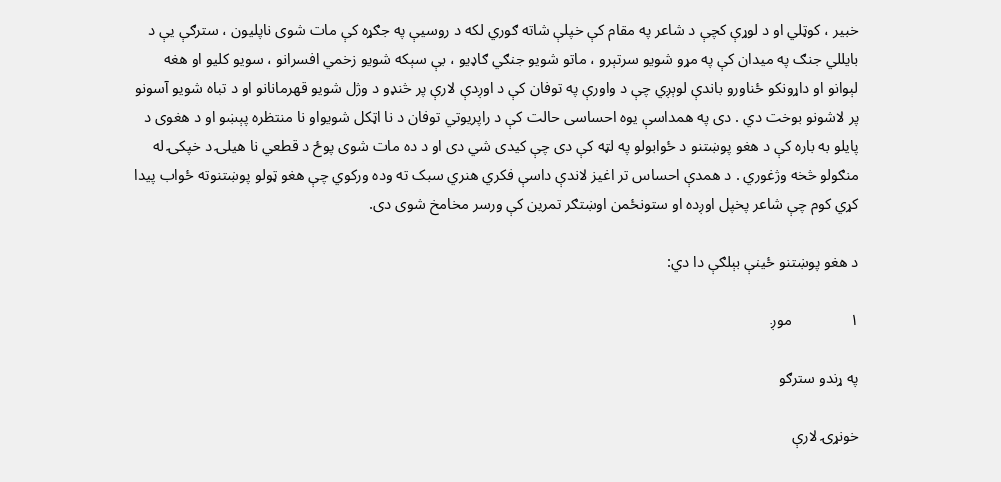خبیر ، کوټلي او د لوړې کچې د شاعر په مقام کې خپلې شاته ګوري لکه د روسیې په جګړه کې مات شوی ناپلیون ، سترګې یې د بایللي جنګ په میدان کې په مړو شویو سرتېرو ، ماتو شویو جنګي ګاډیو ، بې سېکه شویو زخمي افسرانو ، سویو کلیو او هغه لېوانو او داړونکو ځناورو باندې لوېږي چې د واورې په توفان کې د اوږدې لارې پر څنډو د وژل شویو قهرمانانو او د تباه شویو آسونو پر لاشونو بوخت دي . دی په همداسې یوه احساسی حالت کې د راپریوتي توفان د نا اټکل شویواو نا منتظره پېښو او د هغوی د پایلو به باره کې د هغو پوښتنو د ځوابولو په لټه کې دی چې کیدی شي دی او د ده مات شوی پوځ د قطعي نا هیلۍ د خپکۍ له منګولو څخه وژغوري . د همدې احساس تر اغیز لاندې داسې فکري هنري سبک ته وده ورکوي چې هغو ټولو پوښتنوته ځواب پیدا کړي کوم چې شاعر پخپل اوږده او ستونځمن اوښتګر تمرین کې ورسر مخامخ شوی دی.

د هغو پوښتنو ځینې بېلګې دا دي:

۱               موږ

په ړندو سترګو

خونړۍ لارې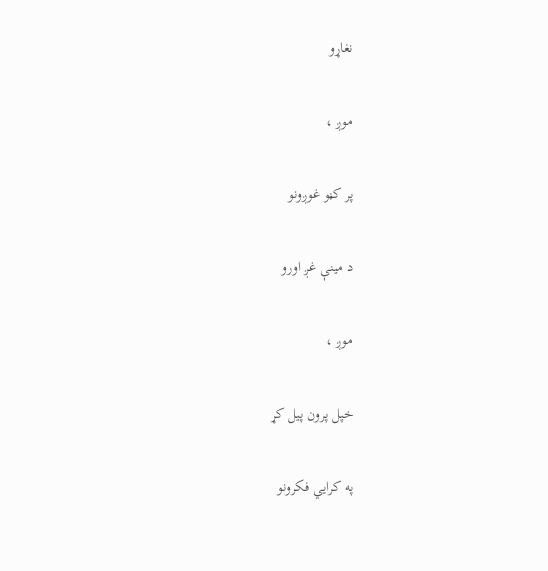نغاړو

موږ ،

پر کڼو غوږونو

د مینې غږ اورو

موږ ،

خپل پرون پیل کړ

په کرایي فکرونو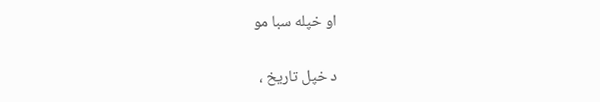او خپله سبا مو

د خپل تاریخ ،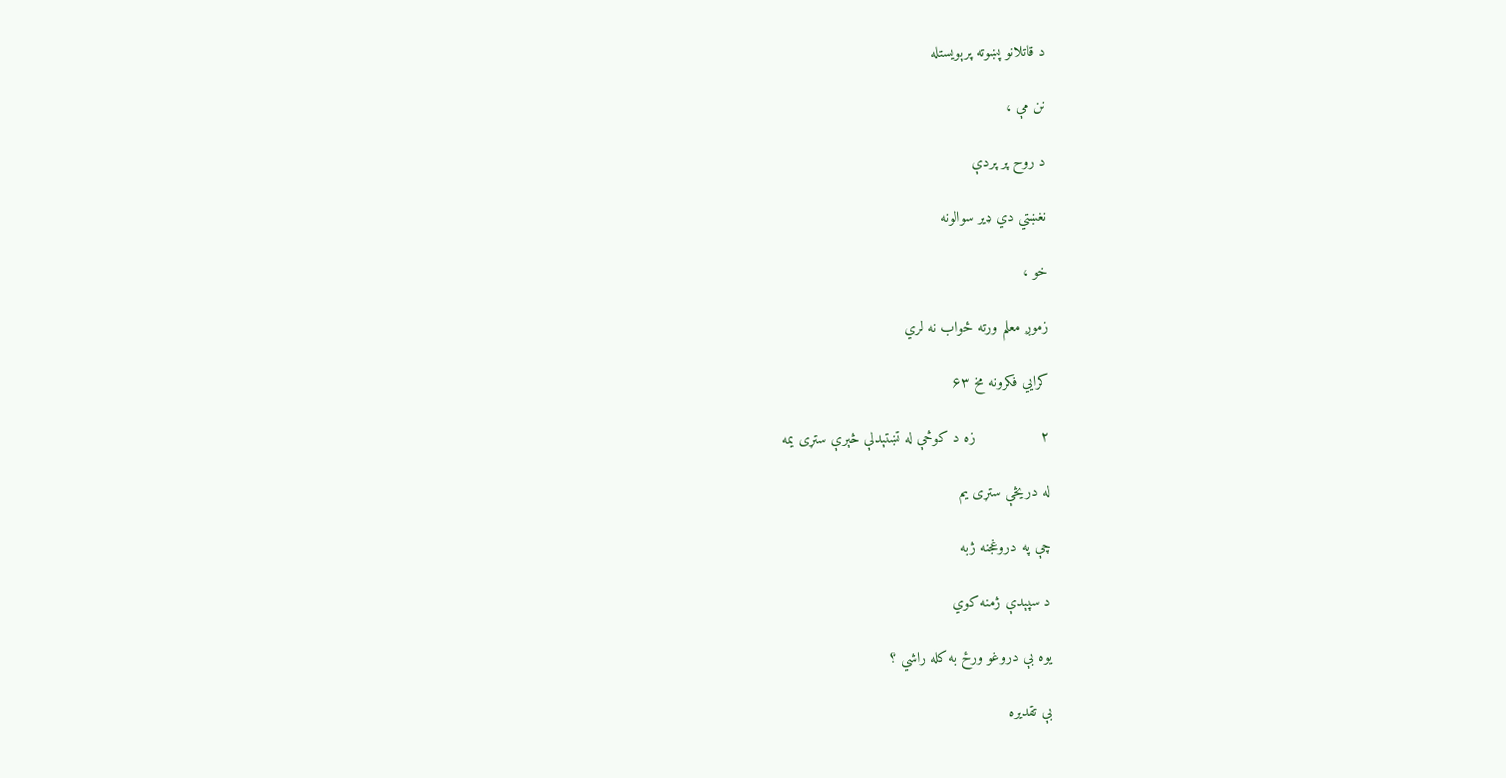د قاتلانو پښوته پرېویستله

نن مې ،

د روح پر پردې

نغښتي دي ډیر سوالونه

خو ،

زموږ معلم ورته ځواب نه لري

کرایي فکرونه مخ ۶۳

۲               زه د کوڅې له تښتېدلې څېرې ستړی یمه

له دریڅې ستړی یم

چې په دروغجنه ژبه

د سپېدې ژمنه کوي

یوه بې دروغو ورځ به کله راشي ؟

بې تقدیره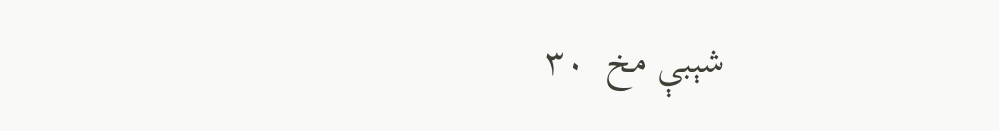شېبې مخ  ۳۰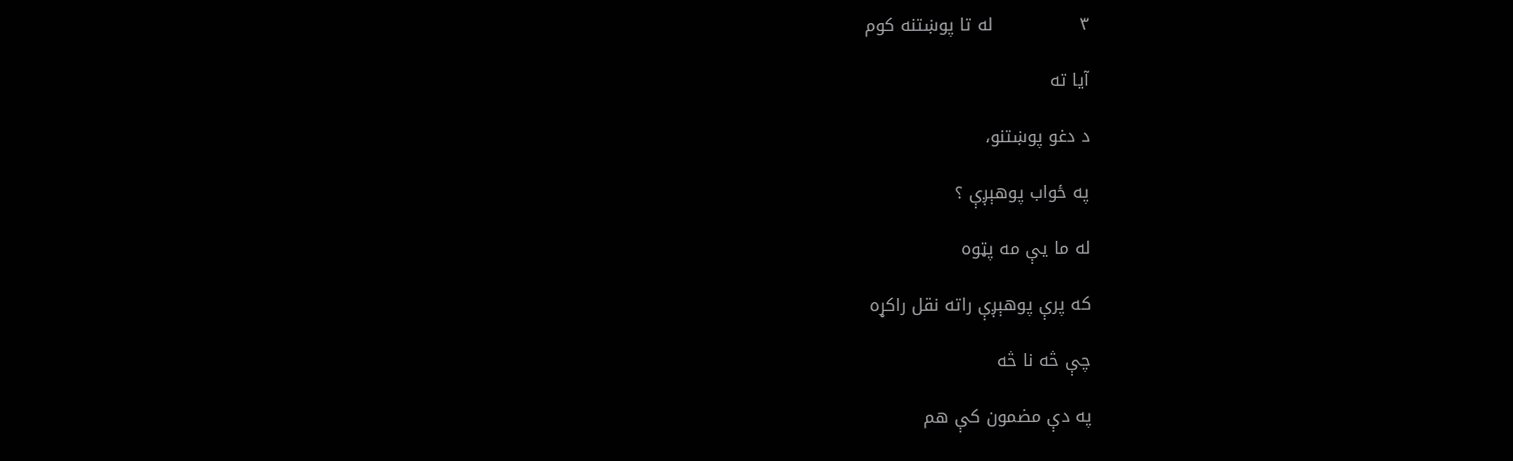۳               له تا پوښتنه کوم

آیا ته

د دغو پوښتنو،

په ځواب پوهېږې ؟

له ما یې مه پټوه

که پرې پوهېږې راته نقل راکړه

چې څه نا څه

په دې مضمون کې هم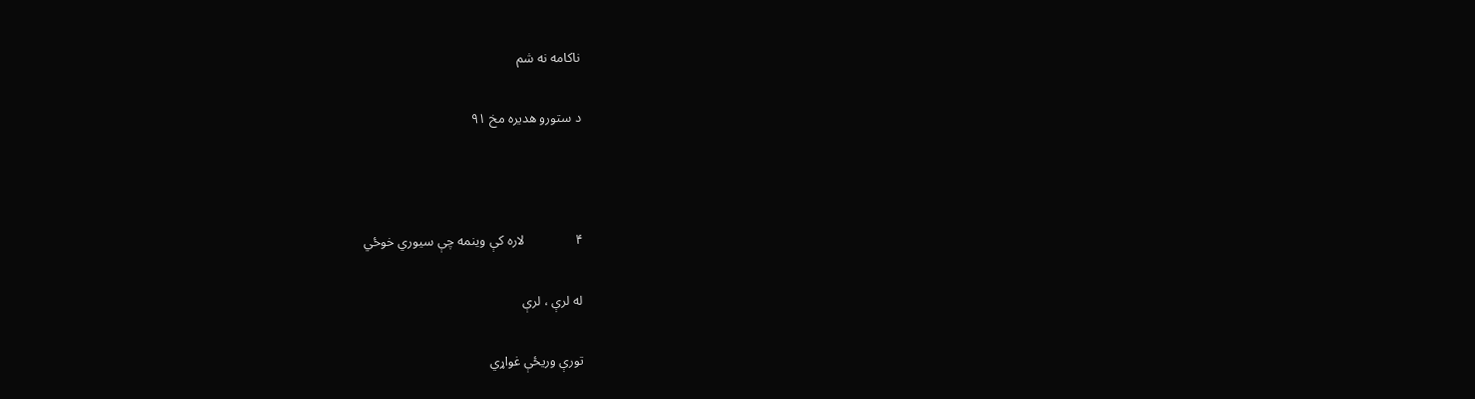ناکامه نه شم

د ستورو هدیره مخ ۹۱



۴               لاره کې وینمه چې سیوري خوځي

له لرې ، لرې

تورې وریځې غواړي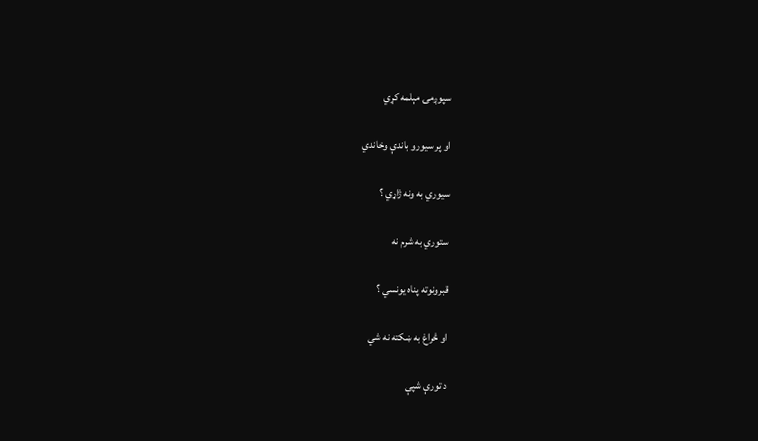سپوږمۍ مېلمه کړي

او پر سیورو باندې وخاندي

سیوري به ونه ژاړي ؟

ستوري به شرم نه

قبرونوته پناه یونسي ؟

او څراغ به ښکته نه شي

د تورې شپې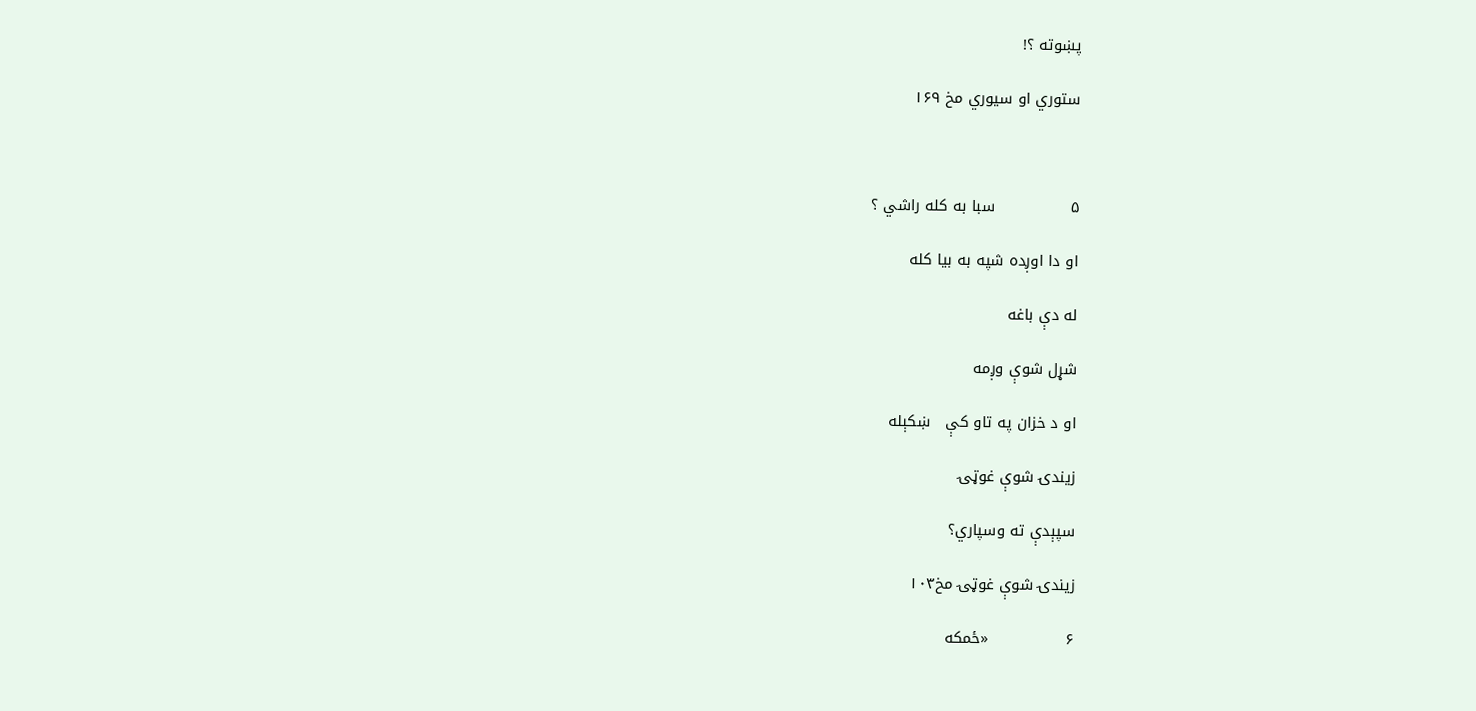پښوته ؟!

ستوري او سیوري مخ ۱۶۹



۵               سبا به کله راشي ؟

او دا اوږده شپه به بیا کله

له دې باغه

شړل شوې وږمه

او د خزان په تاو کې   ښکېله

زیندۍ شوې غوټۍ

سپېدې ته وسپاري؟

زیندۍ شوې غوټۍ مخ۱۰۳

۶               «ځمکه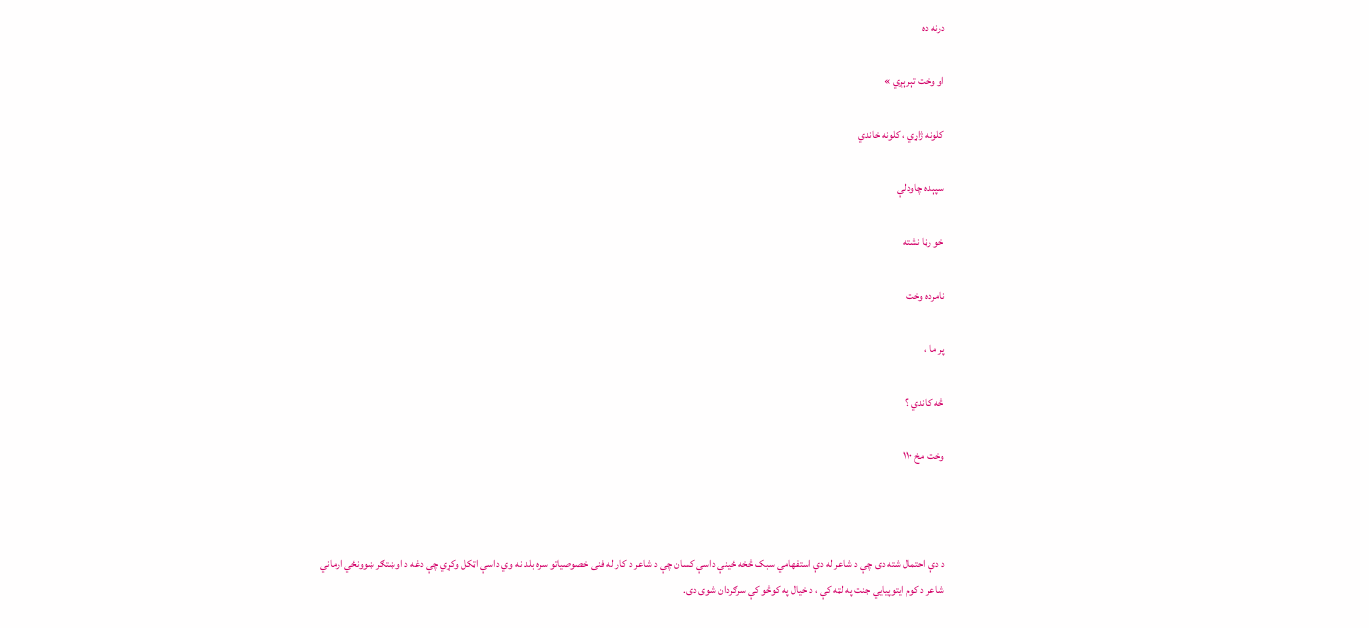درنه ده

او وخت تېرېږي »

کلونه ژاړي ، کلونه خاندي

سپېده چاودلې

خو رڼا نشته

نامرده وخت

پر ما ،

څه کاندي ؟

وخت مخ ۱۱۰



د دې احتمال شته دی چې د شاعر له دې استفهامي سبک څخه ځینې داسې کسان چې د شاعر د کار له فنی خصوصیاتو سره بلد نه وي داسې اټکل وکړي چې دغه د اوښتګر ښوونځي ارماني شاعر د کوم ایتوپیایي جنت په لټه کې ، د خیال په کوڅو کې سرګردان شوی دی.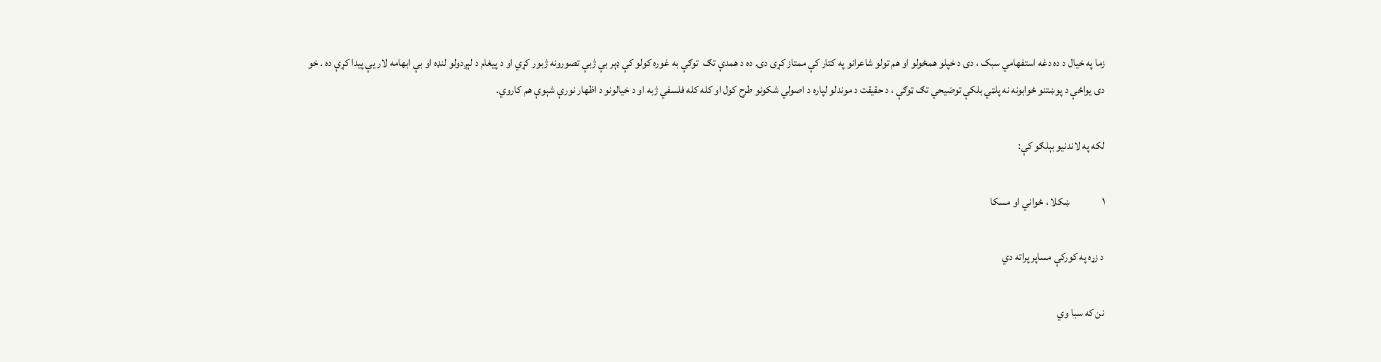زما په خیال د ده دغه استفهامي سبک ، دی د خپلو همځولو او هم تولو شاعرانو په کتار کې ممتاز کړی دی. ده د همدې تګ  توګې به غوره کولو کې ډېر بې ژبې تصورونه ژبور کړي او د پیغام د لېږدولو لنډه او بې ابهامه لار یې پیدا کړې ده . خو دی یواځې د پوښتنو ځوابونه نه پلټي بلکې توضیحي تګ ټوګې ، د حقیقت د موندلو لپاره د اصولي شکونو طرح کول او کله کله فلسفي ژبه او د خیالونو د اظهار نورې شېوې هم کاروي.

لکه په لاندنیو بېلګو کې:

۱               ښکلا ، ځواني او مسکا

د زړه په کورکې مساپر پراته دي

نن که سبا وي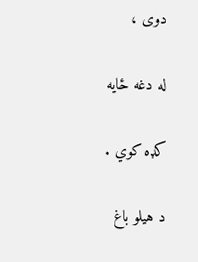دوی ،

له دغه ځایه

کډه کوي .

د هیلو باغ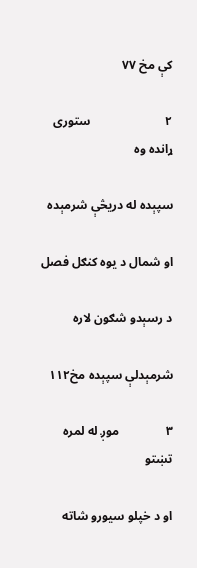کې مخ ۷۷

۲                        ستوری ړانده وه

سپېده له دریڅې شرمېده

او شمال د یوه کنګل فصل

د رسېدو شګون لاره

شرمېدلې سپېده مخ۱۱۲

۳               موږ له لمره تښتو

او د خپلو سیورو شاته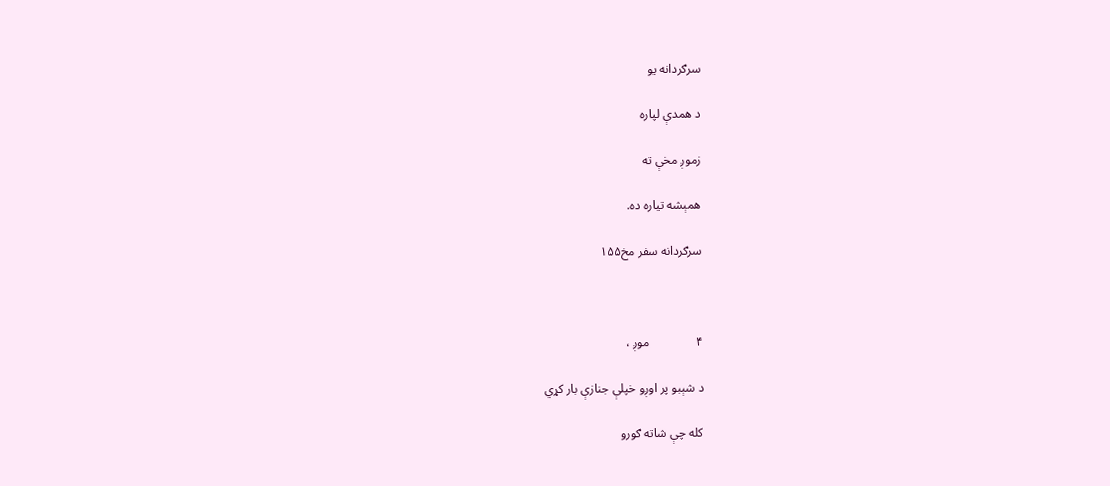سرګردانه یو

د همدې لپاره

زموږ مخې ته

همېشه تیاره ده.

سرګردانه سفر مخ۱۵۵



۴               موږ ،

د شېبو پر اوږو خپلې جنازې بار کړي

کله چې شاته ګورو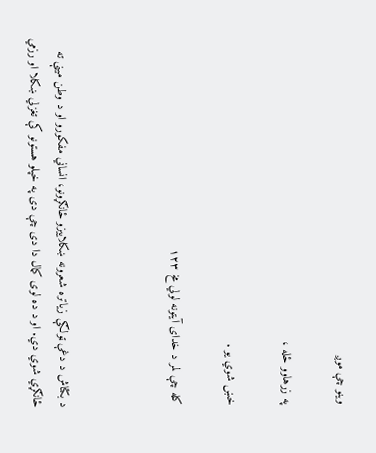وینو چې موږ

په زرهاوو ځله ،

خښ شوي یو .

کله چې لمر د خدای آیتونه لولي مخ ۱۲۳



د بکتاش د دغې ټولګې زیاتره شعرونه ښکلاییزو ځانګړونو، انساني مفکورو او د وطن مینې ته ځانګړي شوي دي. او د ده لوی کمال دا دی چې دی په خپلو هستونو کې تغزلي ښکلا او رزمي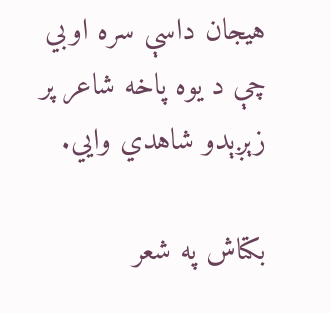هیجان داسې سره اوبي چې د یوه پاخه شاعر پر زېږېدو شاهدي وایي.

بکتاش په شعر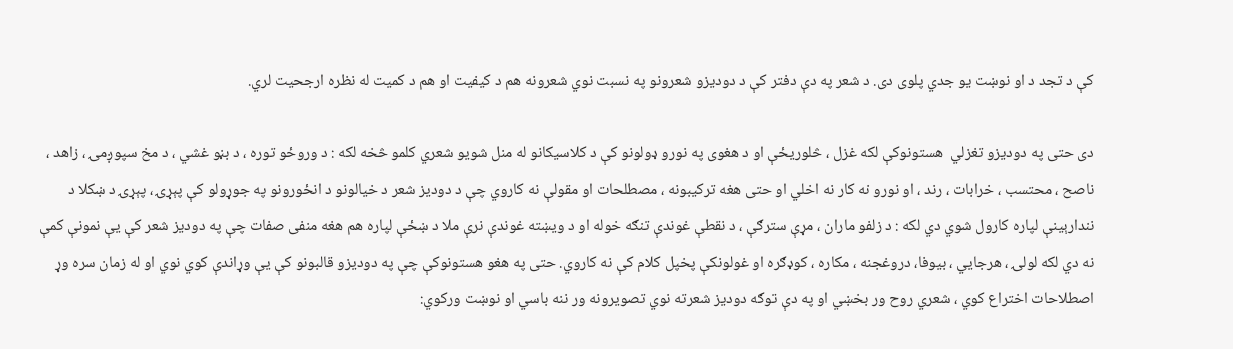کې د تجد د او نوښت یو جدي پلوی دی. د شعر په دې دفتر کې د دودیزو شعرونو په نسبت نوي شعرونه هم د کیفیت او هم د کمیت له نظره ارجحیت لري.

دی حتی په دودیزو تغزلي  هستونوکې لکه غزل ، څلوریځې او د هغوی په نورو ډولونو کې د کلاسیکانو له منل شویو شعري کلمو څخه لکه : د وروځو توره ، د بڼو غشي ، د مخ سپوږمۍ ، زاهد ، ناصح ، محتسب ، خرابات ، رند ، او نورو نه کار نه اخلي او حتی هغه ترکیبونه ، مصطلحات او مقولې نه کاروي چې د دودیز شعر د خیالونو د انځورونو په جوړولو کې پېړۍ ، پېړۍ د ښکلا د نندارېینې لپاره کارول شوي دي لکه : د زلفو ماران ، مړې سترګې ، د نقطې غوندې تنګه خوله او د ویښته غوندې نرې ملا د ښځې لپاره هم هغه منفی صفات چې په دودیز شعر کې یې نمونې کمې نه دي لکه لولۍ ، هرجایي ، بیوفا، دروغجنه ، مکاره ، کوډګره او غولونکې پخپل کلام کې نه کاروي. حتی په هغو هستونوکې چې په دودیزو قالبونو کې یې وړاندې کوي نوي او له زمان سره وړ اصطلاحات اختراع کوي ، شعري روح ور بخښي او په دې توګه دودیز شعرته نوي تصویرونه ور ننه باسي او نوښت ورکوي: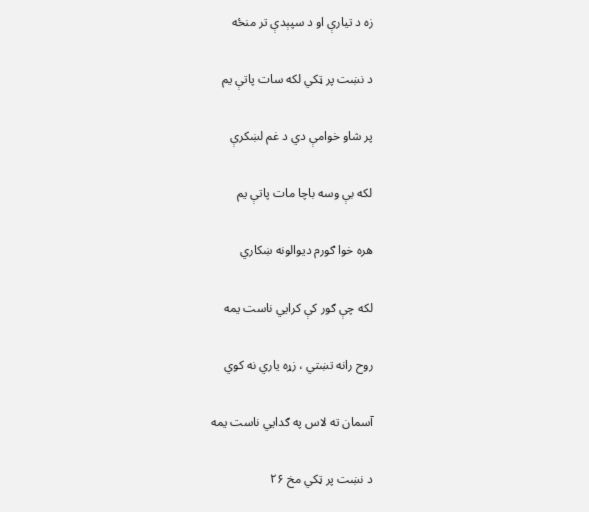زه د تیارې او د سپېدې تر منځه

د نښت پر ټکي لکه سات پاتې یم

پر شاو خوامې دي د غم لښکرې

لکه بې وسه باچا مات پاتې یم

هره خوا ګورم دیوالونه ښکاري

لکه چې ګور کې کرایي ناست یمه

روح رانه تښتي ، زړه یاري نه کوي

آسمان ته لاس په ګدایي ناست یمه

د نښت پر ټکي مخ ۲۶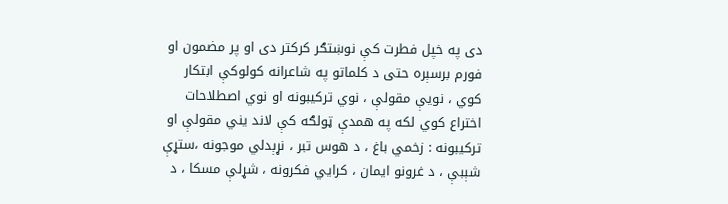دی په خپل فطرت کې نوښتګر کرکتر دی او پر مضمون او فورم برسېره حتی د کلماتو په شاعرانه کولوکې ابتکار کوي ، نویې مقولې ، نوي ترکیبونه او نوي اصطلاحات اختراع کوي لکه په همدې ټولګه کې لاند یني مقولې او ترکیبونه : زخمي باغ ، د هوس تبر ، نړېدلي موجونه ،ستړې شېبې ، د غرونو ایمان ، کرایي فکرونه ، شړلې مسکا ، د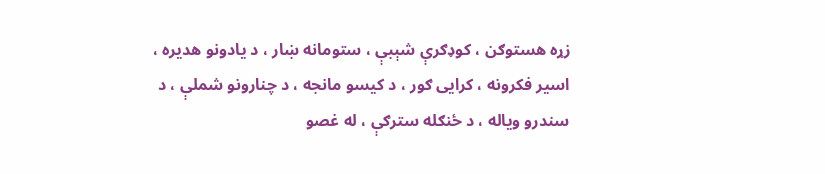زړه هستوګن ، کوډګرې شېبې ، ستومانه ښار ، د یادونو هدیره ، اسیر فکرونه ، کرایی ګور ، د کیسو مانجه ، د چنارونو شملې ، د سندرو ویاله ، د ځنګله سترګې ، له غصو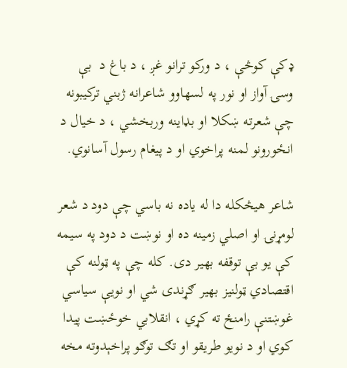ډکې کوڅې ، د ورکو ترانو غږ ، د باغ د  بې وسۍ آواز او نور په لسهاوو شاعرانه ژبني ترکیبونه چې شعرته ښکلا او بډاینه وربخشي ، د خیال د انځورونو لمنه پراخوي او د پیغام رسول آسانوي.

شاعر هیڅکله دا له یاده نه باسي چې دود د شعر لومړنۍ او اصلي زمینه ده او نوښت د دود په سیمه کې یو بې توقفه بهیر دی. کله چې په ټولنه کې اقتصادي ټولنیز بهیر ګړندی شي او نویې سیاسي غوښتنې رامنځ ته کړي ، انقلابي خوځښت پیدا کوي او د نویو طریقو او تګ توګو پراخېدوته مخه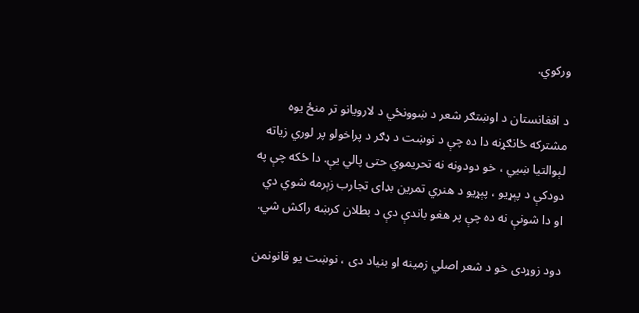ورکوي.

د افغانستان د اوښتګر شعر د ښوونځي د لارویانو تر منځ یوه مشترکه ځانګړنه دا ده چې د نوښت د ډګر د پراخولو پر لوري زیاته لېوالتیا ښیي ، خو دودونه نه تحریموي حتی پالي یې. دا ځکه چې په دودکې د پېړیو ، پېړیو د هنري تمرین بډای تجارب زېرمه شوي دي او دا شونې نه ده چې پر هغو باندې دې د بطلان کرښه راکش شي.

دود زوړدی خو د شعر اصلي زمینه او بنیاد دی ، نوښت یو قانونمن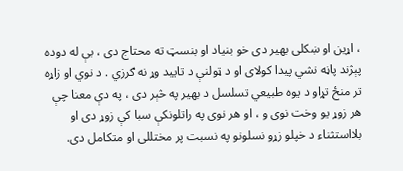، اړین او ښکلی بهیر دی خو بنیاد او بنسټ ته محتاج دی ، بې له دوده پېژند پاڼه نشي پیدا کولای او د ټولنې د تایید وړ نه ګرزي . د نوي او زاړه تر منځ تړاو د یوه طبیعي تسلسل د بهیر په څېر دی ، په دې معنا چې هر زوړ یو وخت نوی و ، او هر نوی په راتلونکې سبا کې زوړ دی او بلااستثناء د خپلو زړو نسلونو په نسبت پر مختللی او متکامل دی.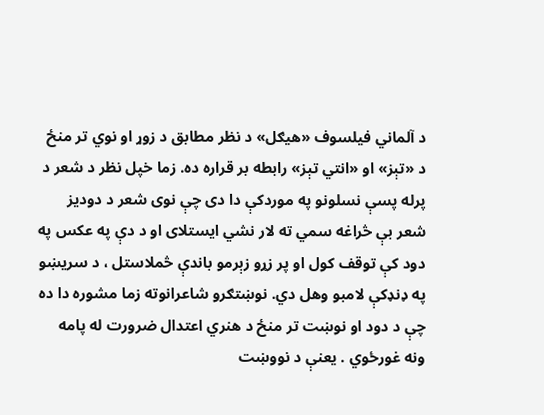د آلماني فیلسوف «هیګل» د نظر مطابق د زوړ او نوي تر منځ د «تېز» او «انتي تېز» رابطه بر قراره ده. زما خپل نظر د شعر د پرله پسې نسلونو په موردکې دا دی چې نوی شعر د دودیز شعر بې څراغه سمي ته لار نشي ایستلای او د دې په عکس په دود کې توقف کول او پر زړو زېرمو باندې څملاستل ، د سریښو په ډنډکې لامبو وهل دي. نوښتګرو شاعرانوته زما مشوره دا ده چې د دود او نوښت تر منځ د هنري اعتدال ضرورت له پامه ونه غورځوي . یعنې د نووښت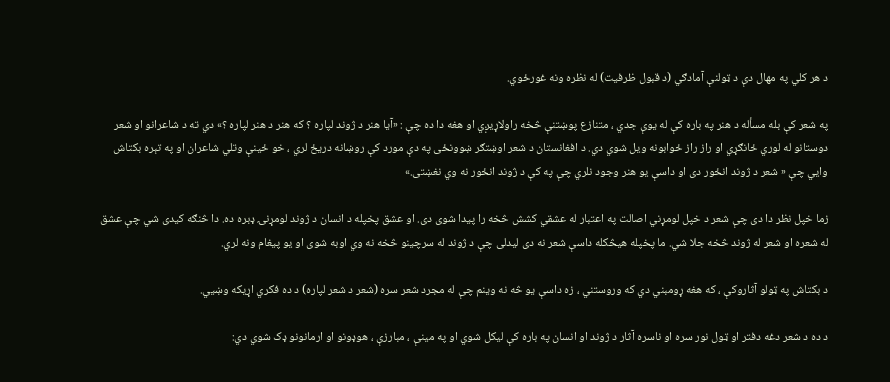د هر کلي په مهال دې د ټولنې آمادګي (د قبول ظرفیت) له نظره ونه غورځوي.

په شعر کې بله مسأله د هنر په باره کې له یوې جدي ، متنازع پوښتنې څخه راولاړیږي او هغه دا ده چې : «آیا هنر د ژوند لپاره ؟ که هنر د هنر لپاره ؟» دي ته د شاعرانو او شعر دوستانو له لوري ځانګړي او راز راز ځوابونه ویل شوي دي. د افغانستان د شعر اوښتګر ښوونځی په دې مورد کې روښانه دریځ لري ، خو ځینې وتلي شاعران او په تېره بکتاش وایي چې « شعر د ژوند انځور دی او داسې یو هنر وجود نلري چې په کې د ژوند انځور نه وي نغښتی.»

زما خپل نظر دا دی چې شعر د خپل لومړني اصالت په اعتبار له عشقي کشش څخه را پیدا شوی دی. او عشق پخپله د انسان د ژوند لومړنۍ ډبره ده. دا څنګه کیدی شي چې عشق له شعره او شعر له ژوند څخه جلا شي. ما پخپله هیڅکله داسې شعر نه دی لیدلی چې د ژوند له سرچینو څخه نه وي اوبه شوی او یو پیغام ونه لري.

د بکتاش په ټولو آثاروکې ، که هغه ړومبني دي که وروستني ، زه داسې یو څه نه وینم چې له مجرد شعر سره (شعر د شعر لپاره) د ده فکري اړیکه وښیي.

د ده د شعر دغه دفتر او ټول نور سره او ناسره آثار د ژوند او انسان په باره کې لیکل شوي او په مینې ، مبارزې ، هوډونو او ارمانونو ډک شوي دي: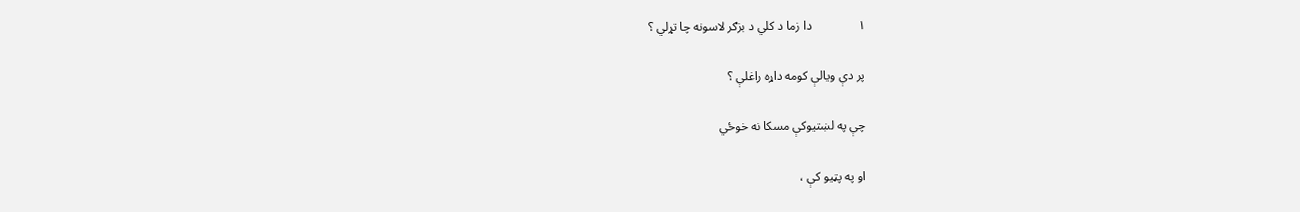۱               دا زما د کلي د بزګر لاسونه چا تړلي ؟

پر دې ویالې کومه داړه راغلې ؟

چې په لښتیوکې مسکا نه خوځي

او په پټیو کې ،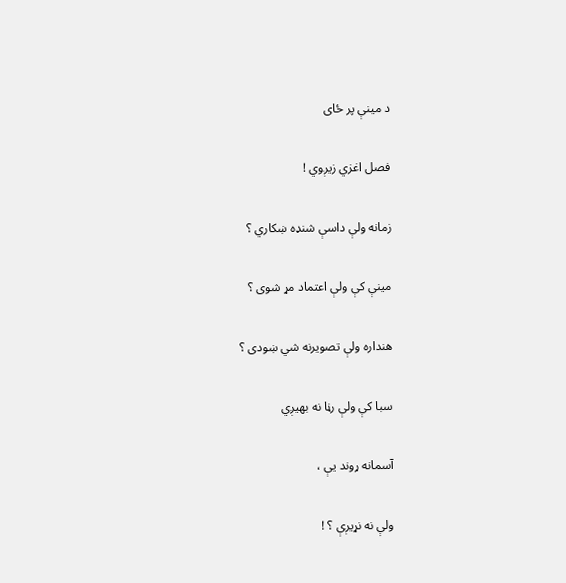د مینې پر ځای

فصل اغزي زیږوي !

زمانه ولې داسې شنډه ښکاري ؟

مینې کې ولې اعتماد مړ شوی ؟

هنداره ولې تصویرنه شي ښودی ؟

سبا کې ولې رڼا نه بهیږي

آسمانه ړوند یې ،

ولې نه نړیږې ؟ !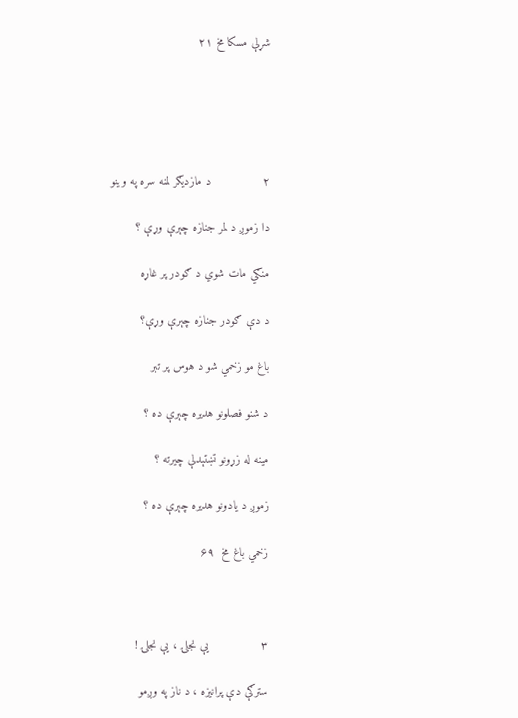شړلې مسکا مخ ۲۱





۲               د مازدیګر لمنه سره په وینو

دا زموږ د لمر جنازه چېرې وړې ؟

منګي مات شوي د ګودر پر غاړه

د دې ګودر جنازه چېرې وړې؟

باغ مو زخمي شو د هوس پر تبر

د شنو فصلونو هدیره چېرې ده ؟

مینه له زړونو تښتېدلې چیرته ؟

زموږ د یادونو هدیره چېرې ده ؟

زخمي باغ مخ  ۶۹



۳               یې نجلۍ ، یې نجلۍ !

سترګې دې پرانیزه ، د ناز په وږمو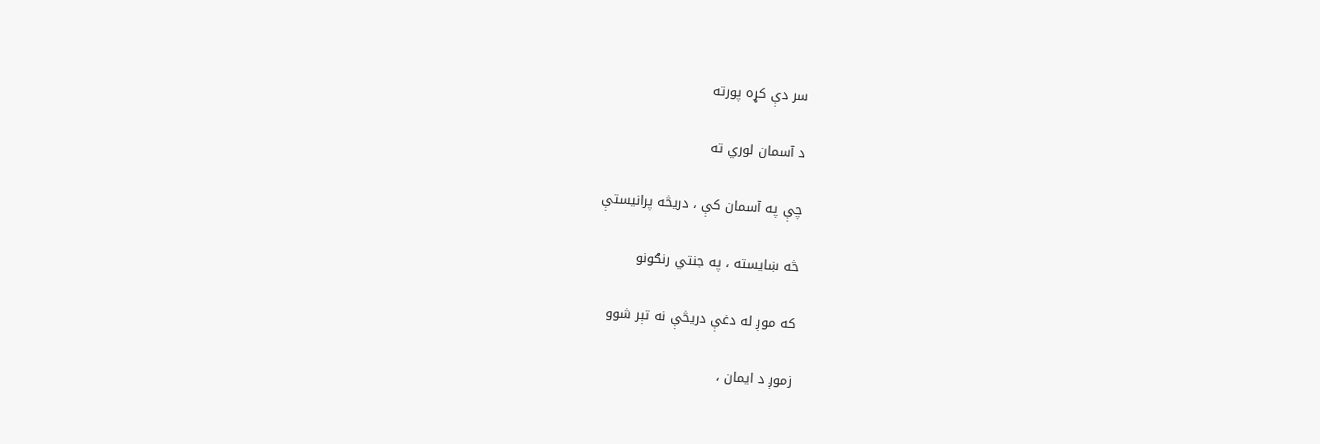سر دې کړه پورته

د آسمان لوري ته

چې په آسمان کې ، دریڅه پرانیستې

څه ښایسته ، په جنتي رنګونو

که موږ له دغې دریڅې نه تېر شوو

زموږ د ایمان ،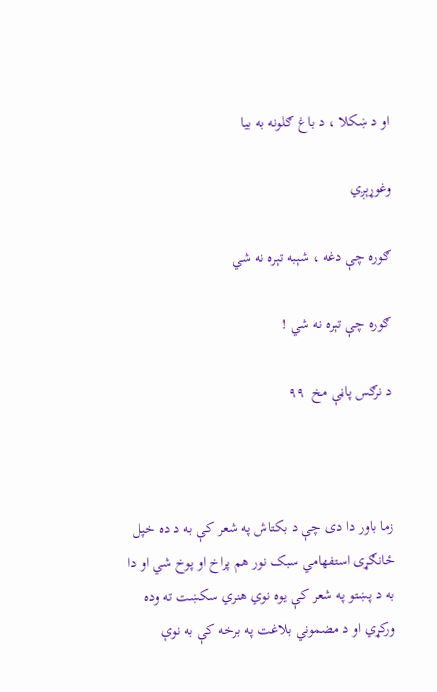او د ښکلا ، د باغ ګلونه به بیا

وغوړېږي

ګوره چې دغه ، شېبه تېره نه شي

ګوره چې تېره نه شي !

د نرګس پاڼې مخ  ۹۹



زما باور دا دی چې د بکتاش په شعر کې به د ده خپل ځانګړی استفهامي سبک نور هم پراخ او پوخ شي او دا به د پښتو په شعر کې یوه نوي هنري سکښت ته وده ورکړي او د مضموني بلاغت په برخه کې به نوې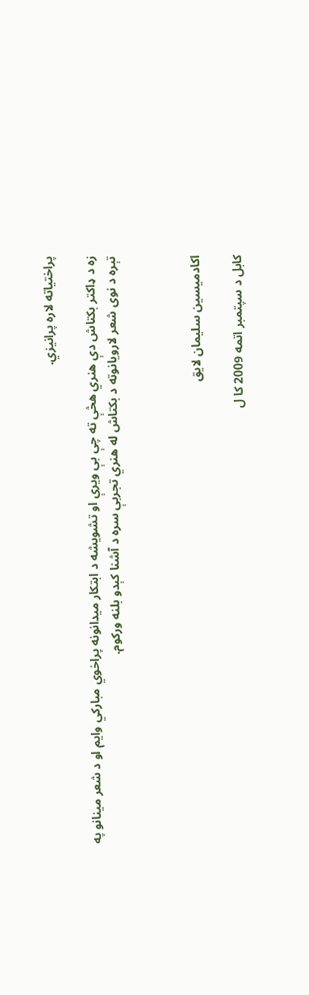پراختیاته لاره پرانیزي.

زه د ډاکتر بکتاش دې هنري هڅې ته چې بې ویرې او تشویشه د ابتکار میدانونه پراخوي مبارکي وایم او د شعر مینانو په تېره د نوی شعر لارویانوته د بکتاش له هنري تجربې سره د آشنا کېدو بلنه ورکوم.



اکادمیسین سلیمان لایق

کابل د سپتمبر اتمه 2009 کا ل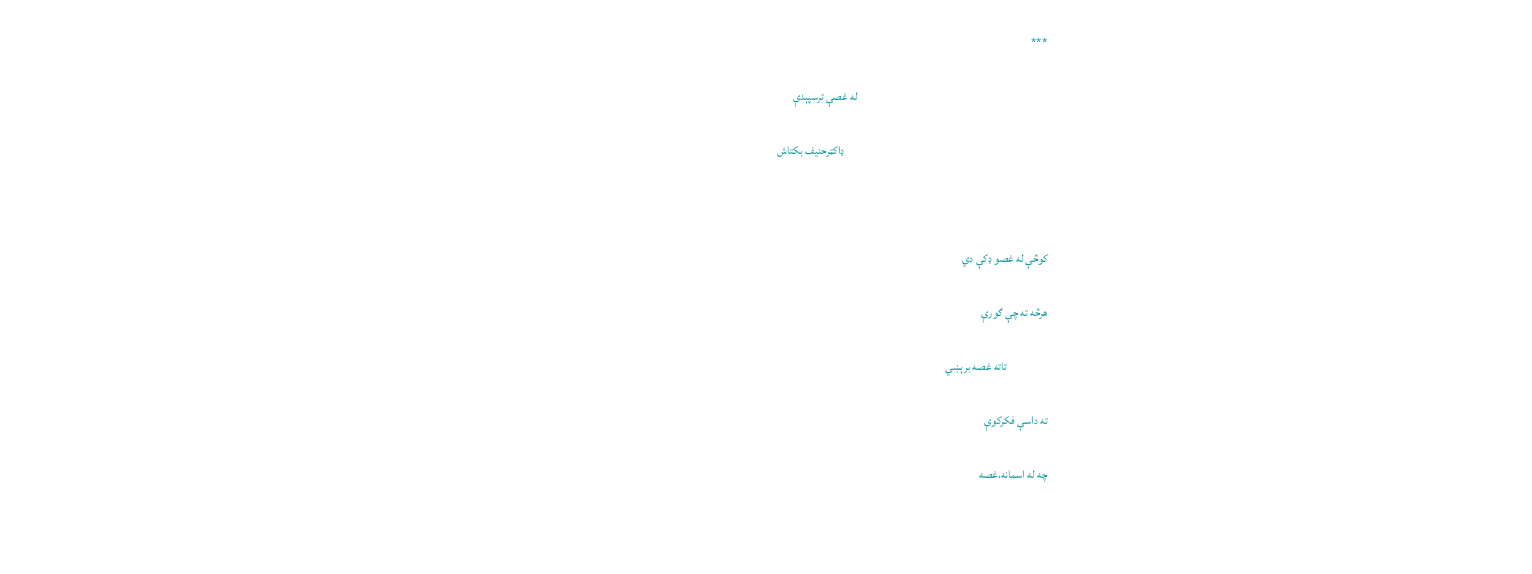***

                                                                                    له غصې ترسپېدې

                                                                                          ډاکټرحنيف بکتاش



کوڅې له غصو ډکې دي

هرڅه ته چې ګورې

                  تاته غصه برېښي

ته داسې فکرکوې

چه له اسمانه،غصه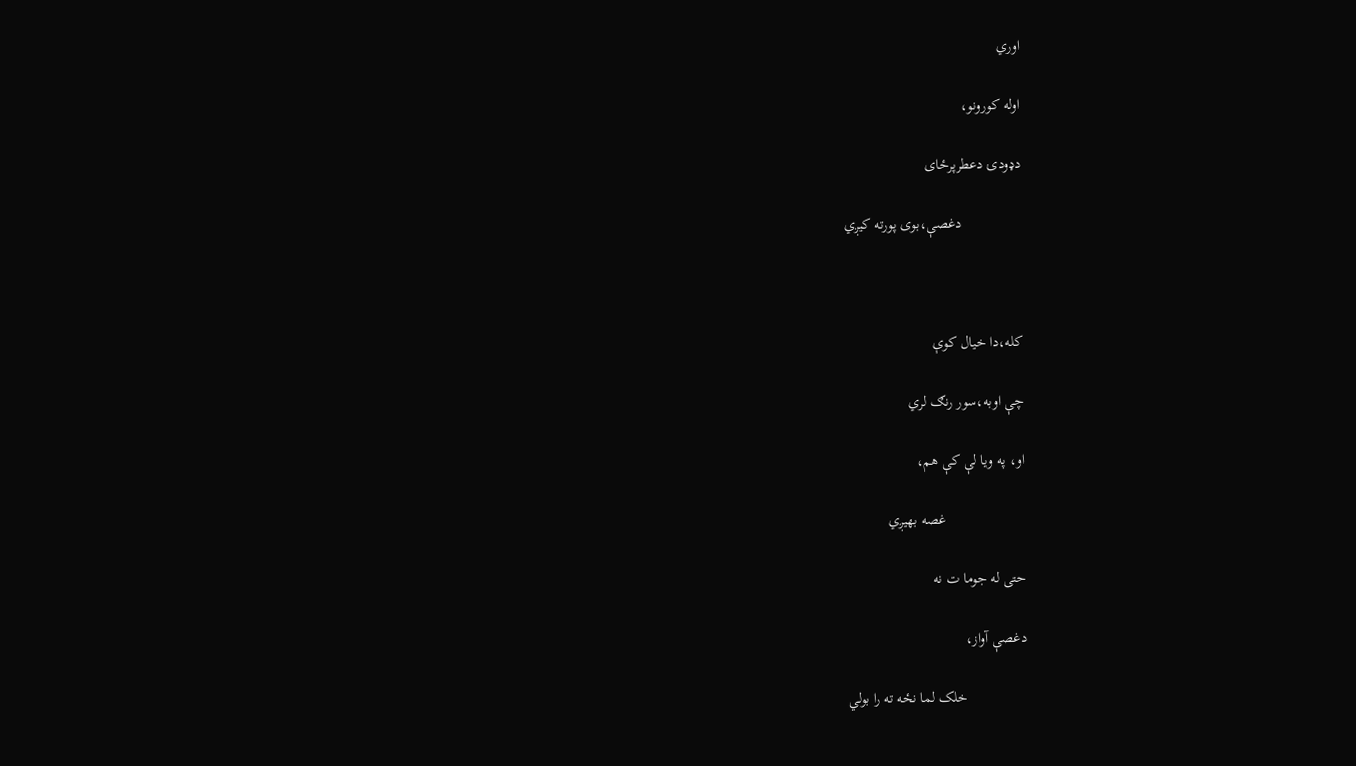اوري

اوله کورونو،

دډودۍ دعطرپرځای

                دغصې،بوی پورته کيږي



کله،دا خیال کوې

چې اوبه،سور رنګ لري

او، په ویا لې کې هم،

                     غصه بهيږي

حتی له جوما ت نه

دغصې آواز،

                خلک لما نځه ته را بولي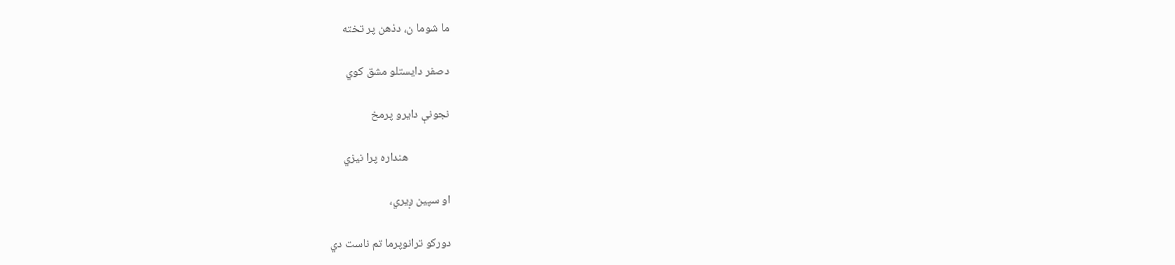ما شوما ن، دذهن پر تخته

دصفر دایستلو مشق کوي

نجونې دايرو پرمخ

                هنداره پرا نيزي

او سپين ږيري،

دورکو ترانوپرما تم ناست دي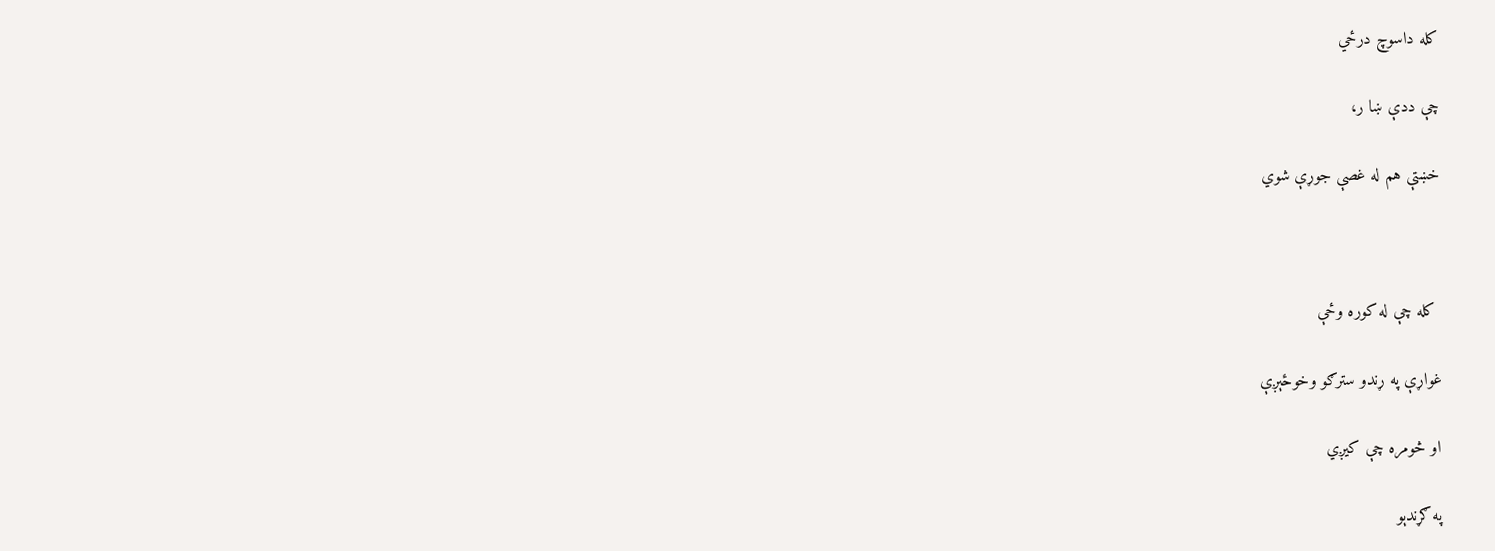کله داسوچ درځي

چې ددې ښا ر،

خښتې هم له غصې جوړې شوي



 کله چې له کوره وځې

غواړې په ړندو سترګو وخوځېږې

او څومره چې کيږي

په ګړندېو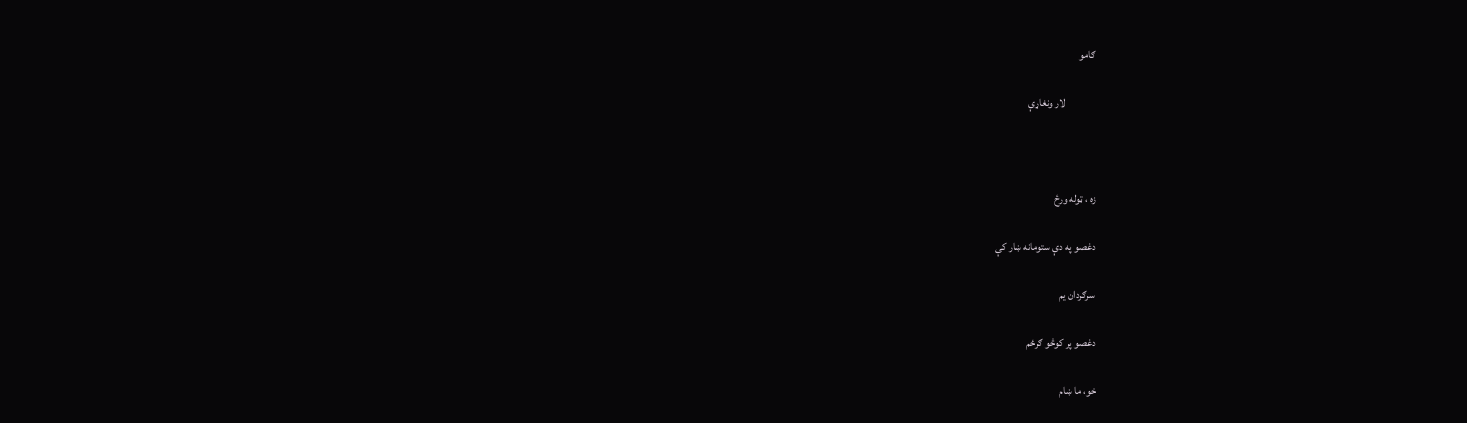ګامو

              لار ونغاړې



زه ، ټوله ورځ

دغصو په دې ستومانه ښار کې

سرګردان یم

دغصو پر کوڅو ګرځم

خو، ما ښام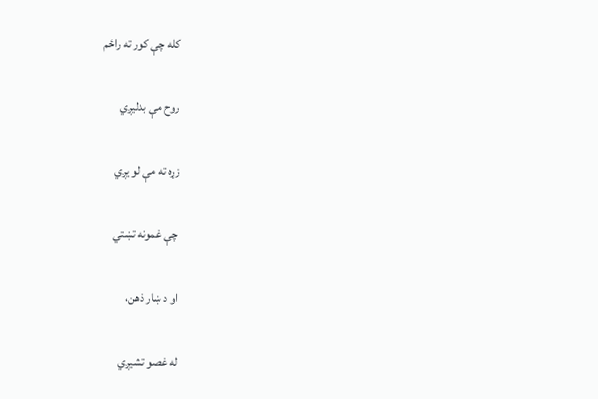کله چې کور ته راځم

روح مې بدليږي

زړه ته مې لو يږي

چې غمونه تښتي

او د ښار ذهن،

له غصو تشيږي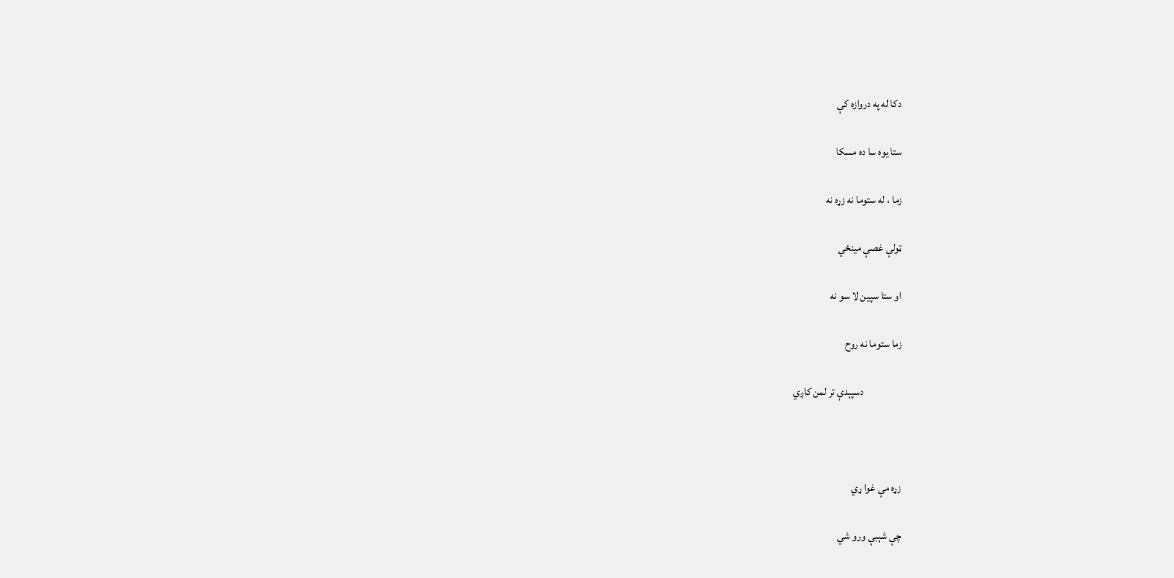دکا له په دروازه کې

ستا یوه سا ده مسکا

زما ، له ستوما نه زړه نه

ټولې غصې مينځي

او ستا سپين لا سو نه

زما ستوما نه روح

                  دسپېدې تر لمن کاږي



زړه مې غوا ړي

چې شېبې ورو شي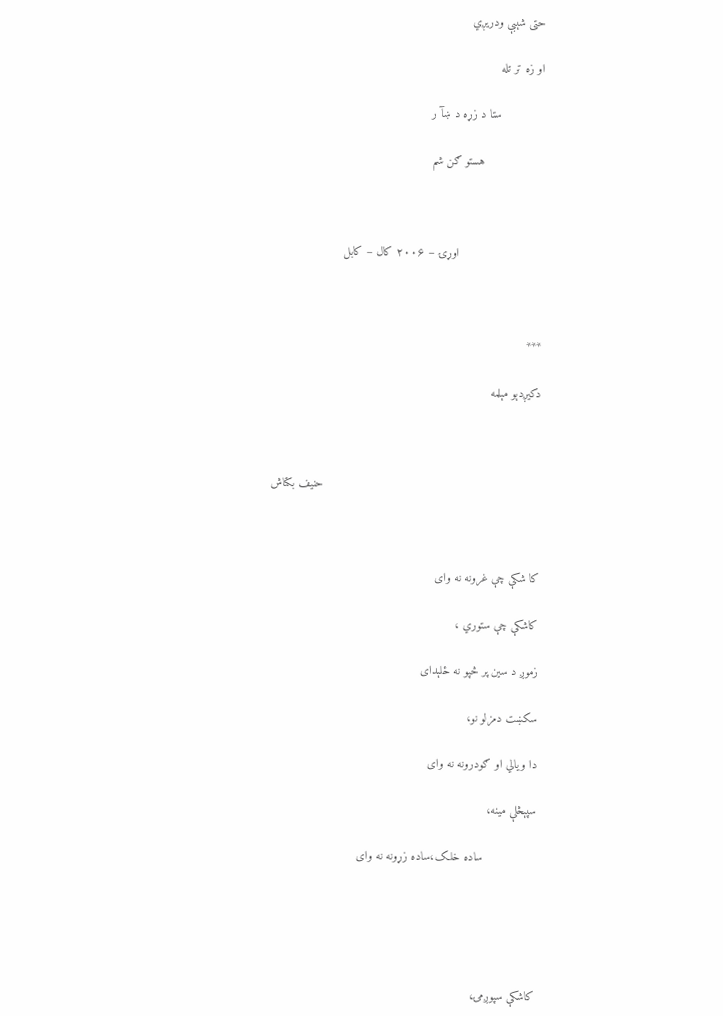حتی شېبې ودريږي

او زه تر تله

            ستا د زړه د ښآ ر

                 هستو ګن شم



                        اوړۍ – ۲۰۰۶ کال – کابل



***

دکيږدېو مېلمه



                                                              حنيف بکتاش



کا شکې چې غرونه نه وای

کاشکې چې ستوري ،

زموږ د سين پر څپو نه ځلېدای

سکښت دمزلو نو،

دا ویالي او ګودرونه نه وای

سپېڅلې مینه،

               ساده خلک،ساده زړونه نه وای





کاشکې سپوږمۍ،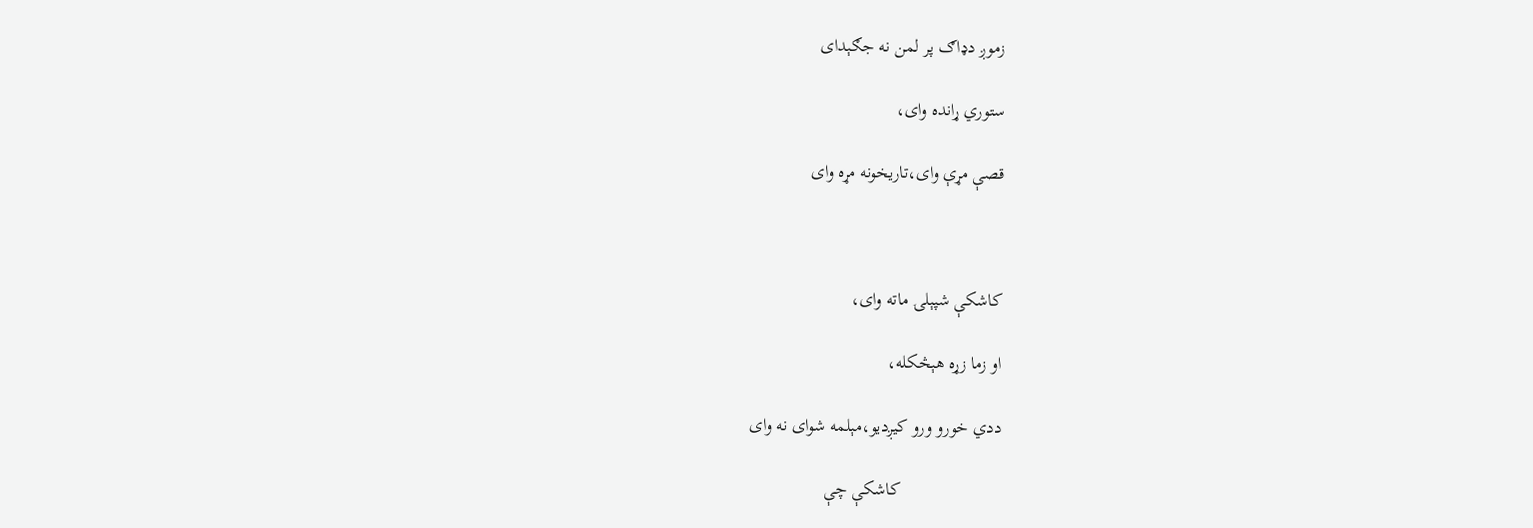زموږ دډاګ پر لمن نه جګېدای

ستوري ړانده وای،

قصې مړې وای،تاریخونه مړه وای



کاشکې شپېلۍ ماته وای،

او زما زړه هېڅکله،

ددي خورو ورو کيږدیو،مېلمه شوای نه وای

                      کاشکې چې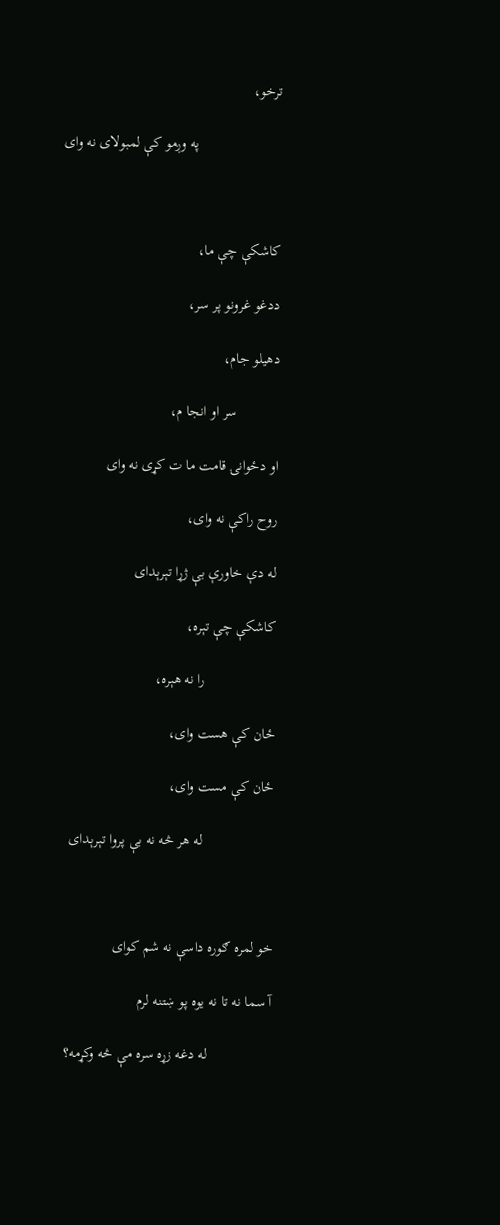ترخو،

                      په وږمو کې لمبولای نه وای



کاشکې چې ما،

ددغو غرونو پر سر،

دهيلو جام،

           سر او انجا م،

او دځوانۍ قامت ما ت کړی نه وای

روح راکې نه وای،

له دې خاورې بې ژړا تېرېدای

کاشکې چې تېره،

                   را نه هېره،

ځان کې هست وای،

ځان کې مست وای،

                   له هر څه نه بې پروا تېرېدای



خو لمره ګوره داسې نه شم کوای

آ سما نه تا نه یوه پو ښتنه لرم

                 له دغه زړه سره مې څه وکړمه؟‌‌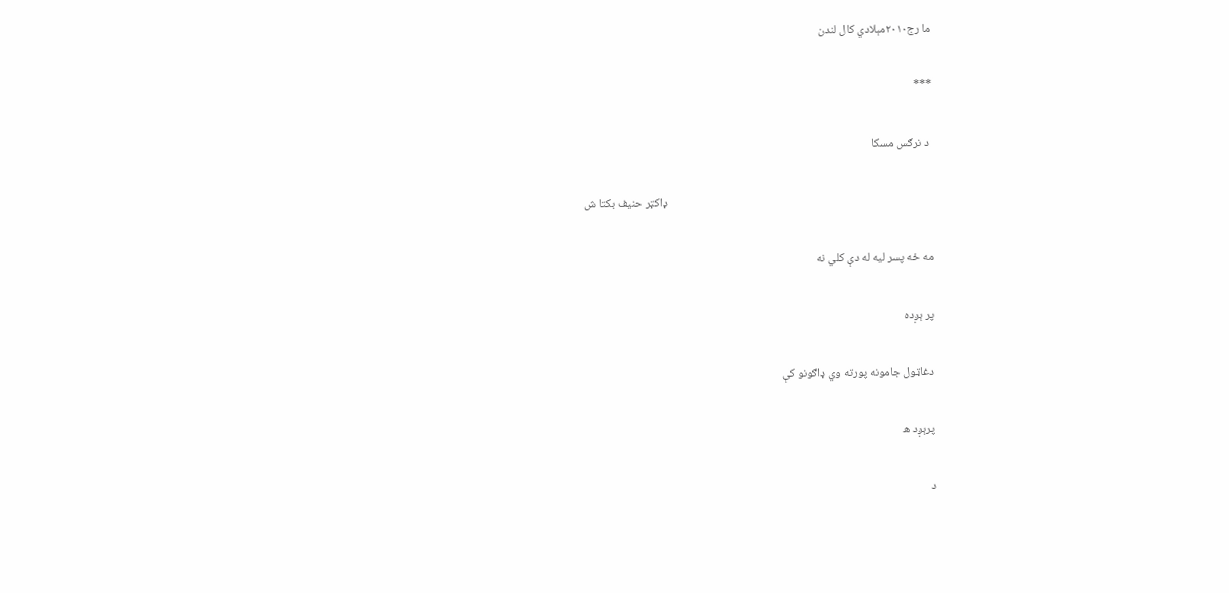ما رج۲۰۱۰مېلادي کال لندن

***

 د نرګس مسکا

                                                                                                    ډاکټر حنيف بکتا ش

مه ځه پسر ليه له دې کلي نه

پر ېږده

دغاټول جامونه پورته وي ډاګونو کې

پرېږد ه

د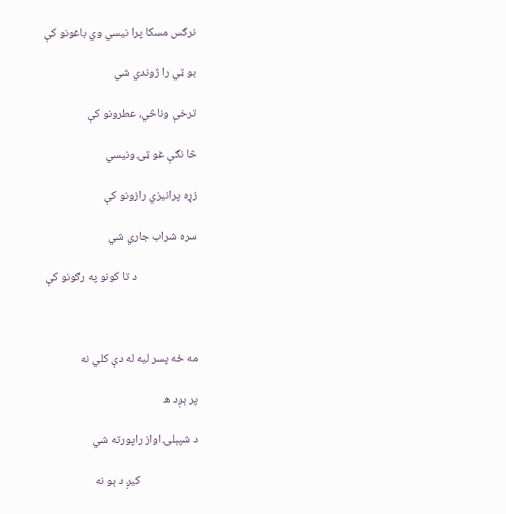نرګس مسکا پرا نيسي وي باغونو کې

بو ټي را ژوندي شي

ترخې وناڅي، عطرونو کې

څا نګې غو ټۍ ونيسي

زړه پرانيزي رازونو کې

سره شراب جاري شي

                       د تا کونو په رګونو کې



مه ځه پسر ليه له دې کلي نه

پر ېږد ه

د شپېلۍ اواز راپورته شي

                      کيږ د ېو نه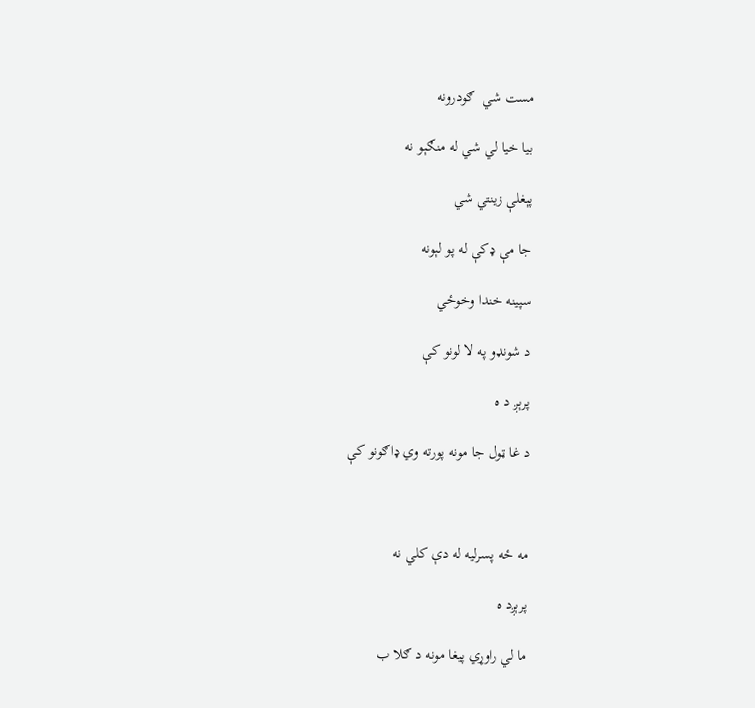مست شي  ګودرونه

بیا خیا لي شي له منګېو نه

پېغلې زينتي شي

جا مې ډکې له پو لېونه

سپينه خندا وخوځي

د شونډو په لا لونو کې

پرېږ د ه

د غا ټول جا مونه پورته وي ډاګونو کې



مه ځه پسرلیه له دې کلي نه

پرېږد ه

ما لي راوړي پیغا مونه د ګلا ب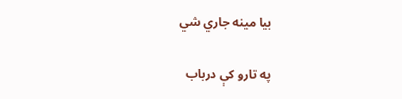بیا مينه جاري شي

په تارو کې درباب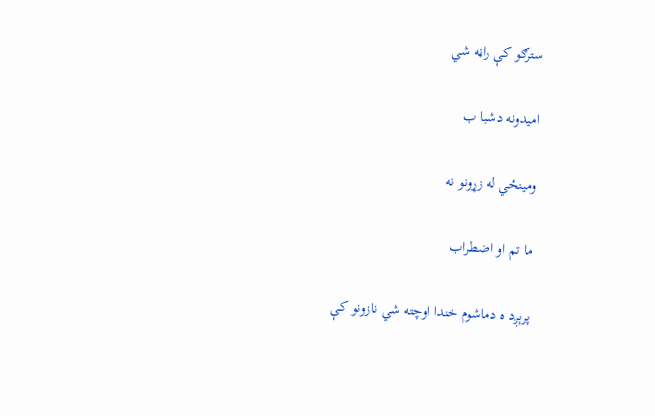سترګو کې راڼه شي

اميدونه دشبا ب

ومينځي له زړونو نه

ما تم او اضطراب

پرېږد ه دماشوم خندا اوچته شي نازونو کې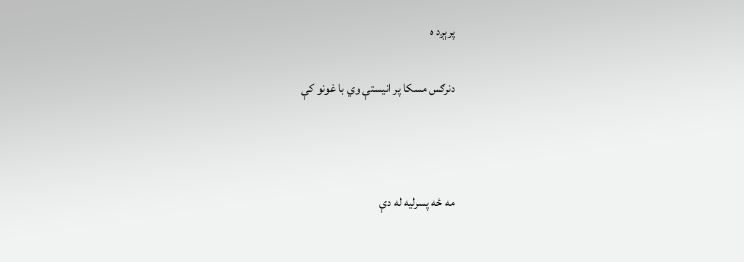پرېږد ه

دنرګس مسکا پر انيستې وي با غونو کې



مه ځه پسرلیه له دې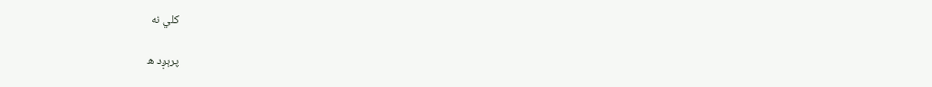کلي نه

پرېږد ه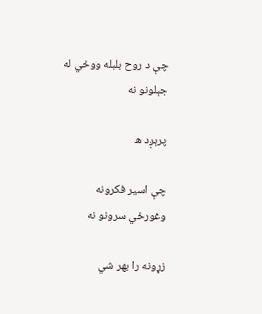چې د روح بلبله ووځي له جېلونو نه

پرېږد ه

چې اسير فکرونه وغورځي سرونو نه

زړونه را بهر شي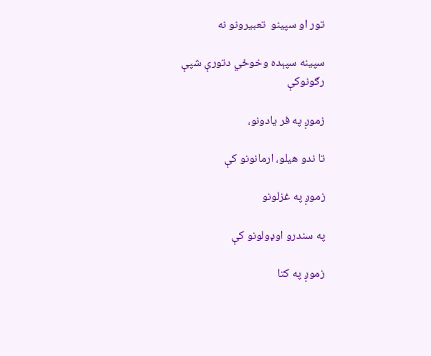تور او سپينو  تعبيرونو نه

سپينه سپېده وخوځي دتورې شپې رګونوکې

زموږ په فر یادونو،

تا ندو هیلو، ارمانونو کې

زموږ په غزلونو

په سندرو اوډولونو کې

زموږ په کتا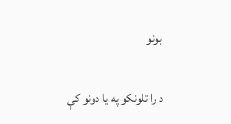بونو

د را تلونکو په یا دونو کې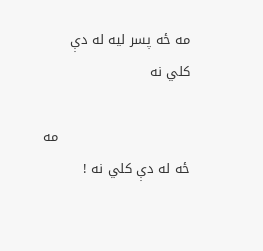مه ځه پسر لیه له دې کلي نه

                              مه ځه له دې کلي نه‌ !